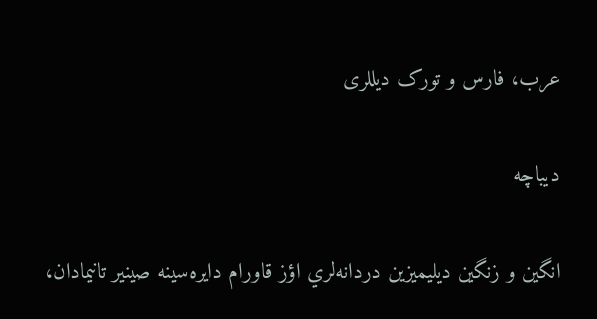عرب، فارس و تورک ديللری

ديباچه

انگين و زنگين ديليميزين دردانه‌لري اؤز قاورام دايره‌سينه صينير تانيمادان،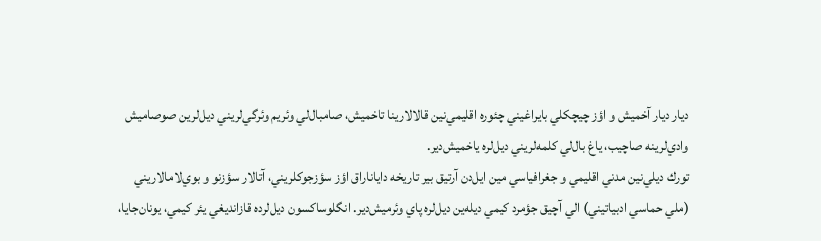ديار ديار آخميش و اؤز چيچكلي بايراغيني چئوره اقليمي‌نين قالالارينا تاخميش، صامبال‌لي وئريم وئرگي‌لريني ديل‌لرين صوصاميش وادي‌لرينه صاچيب، ياغ بال‌لي كلمه‌لريني ديل‌لره ياخميش‌دير.
تورك ديلي‌نين مدني اقليمي و جغرافياسي‌ مين ايل‌دن آرتيق بير تاريخه داياناراق اؤز سؤزجوكلريني، آتالار سؤزنو و بوي‌لامالاريني (ملي حماسي ادبياتيني) الي آچيق جؤمرد كيمي ديله‌ين ديل‌لره پاي وئرميش‌دير. انگلوساكسون ديل‌لرده قازانديغي يئر كيمي، يونا‌ن‌جايا،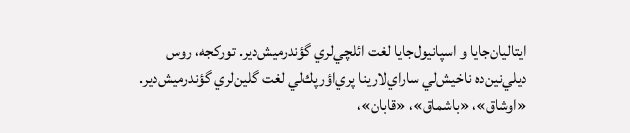ايتاليان‌جايا و اسپانيول‌جايا لغت ائلچي‌لري گؤندرميش‌دير. توركجه، روس ديلي‌نين‌ده ناخيش‌لي ساراي‌لارينا پري‌اؤرپك‌لي لغت گلين‌لري گؤندرميش‌دير. «اوشاق»، «باشماق»، «قابان»،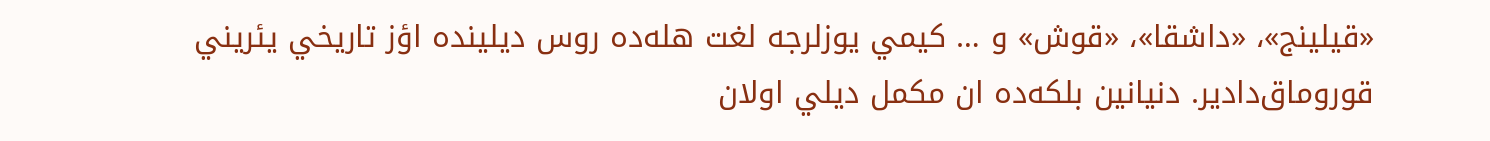«قيلينج»، «داشقا»، «قوش» و … كيمي يوزلرجه لغت هله‌ده روس ديلينده اؤز تاريخي يئريني قوروماق‌دادير. دنيانين بلكه‌ده ان مكمل ديلي اولان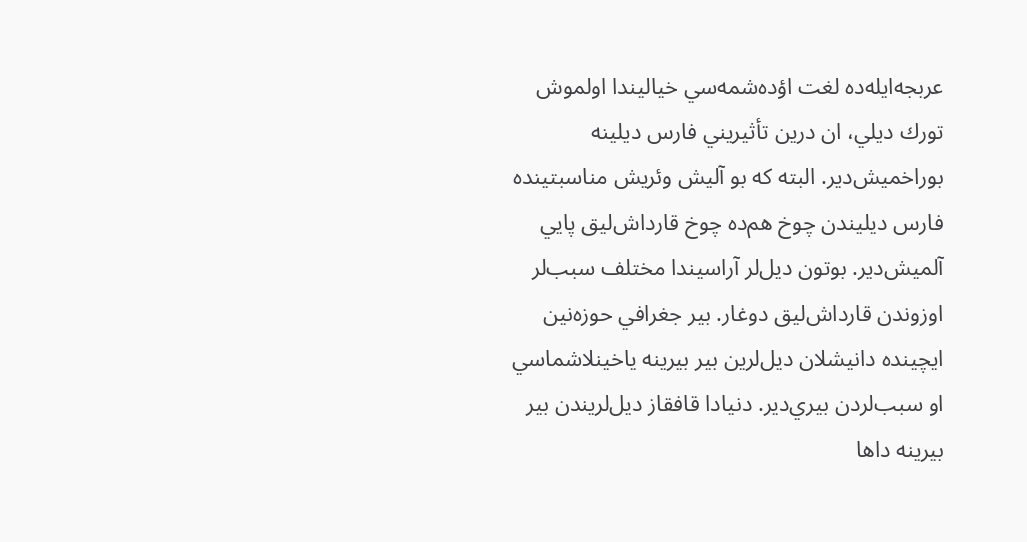عربجه‌ايله‌ده لغت اؤده‌شمه‌سي خياليندا اولموش تورك ديلي، ان درين تأثيريني فارس ديلينه بوراخميش‌دير. البته كه بو آليش وئريش مناسبتينده فارس ديليندن چوخ هم‌ده چوخ قارداش‌ليق پايي آلميش‌دير. بوتون ديل‌لر آراسيندا مختلف سبب‌لر اوزوندن قارداش‌ليق دوغار. بير جغرافي حوزه‌نين ايچينده دانيشلان ديل‌لرين بير بيرينه ياخينلاشماسي او سبب‌لردن بيري‌دير. دنيادا قافقاز ديل‌لريندن بير بيرينه داها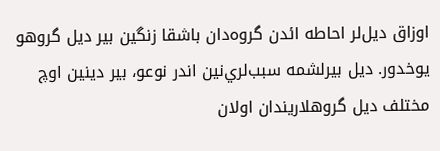اوزاق ديل‌لر احاطه ائدن گروه‌دان باشقا زنگين بير ديل گروهو يوخدور. ديل بيرلشمه سبب‌لري‌نين اندر نوعو، بير دينين اوچ مختلف ديل گروهلاريندان اولان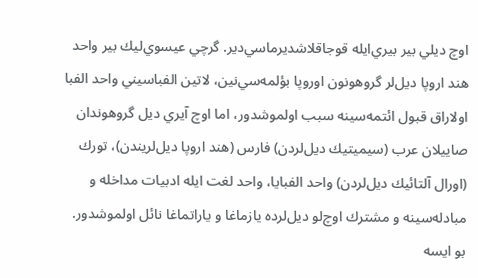اوچ ديلي بير بيري‌ايله قوجاقلاشديرماسي‌دير. گرچي عيسوي‌ليك بير واحد هند اروپا ديل‌لر گروهونون اوروپا بؤلمه‌سي‌نين، لاتين الفباسيني واحد الفبا اولاراق قبول ائتمه‌سينه سبب اولموشدور، اما اوچ آيري ديل گروهوندان صاييلان عرب (سيميتيك ديل‌لردن) فارس (هند اروپا ديل‌لريندن)، تورك (اورال آلتائيك ديل‌لردن) واحد الفبايا، واحد لغت ايله ادبيات مداخله‌ و مبادله‌سينه و مشترك اوچ‌لو ديل‌لرده يازماغا و ياراتماغا نائل اولموشدور. بو ايسه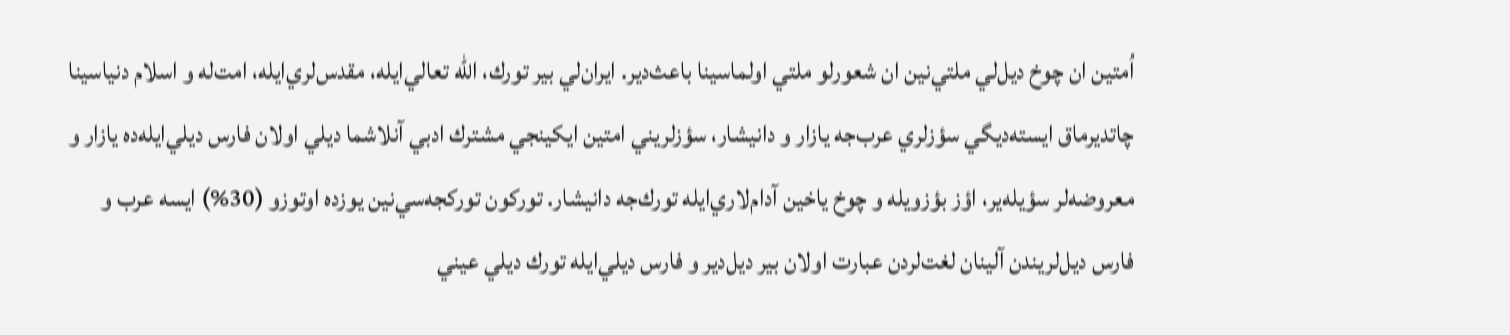اُمتين ان چوخ ديل‌لي ملتي‌نين ان شعورلو ملتي اولماسينا باعث‌دير. ايران‌لي بير تورك، الله تعالي‌ايله، مقدس‌لري‌ايله، امت‌له و اسلام دنياسينا چاتديرماق ايسته‌ديگي سؤزلري عرب‌جه يازار و دانيشار، سؤزلريني امتين ايكينجي مشترك ادبي آنلاشما ديلي اولان فارس ديلي‌ايله‌ده يازار و معروضه‌لر سؤيله‌ير، اؤز بؤزويله و چوخ ياخين آدام‌لاري‌ايله تورك‌جه دانيشار. توركون توركجه‌سي‌نين يوزده اوتوزو (30%) ايسه عرب و فارس‌ ديل‌لريندن آلينان لغت‌لردن عبارت اولان بير ديل‌دير و فارس ديلي‌ايله تورك ديلي عيني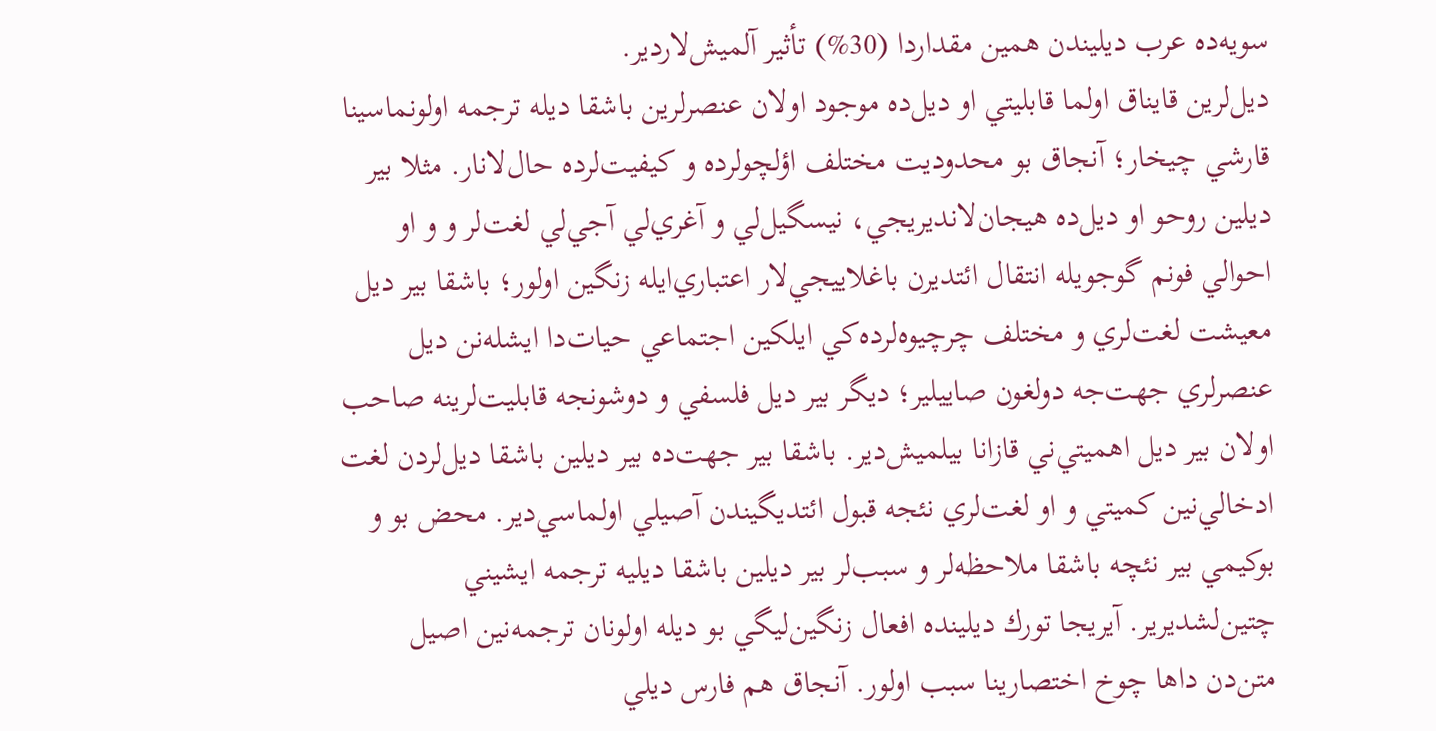سويه‌ده عرب ديليندن همين مقداردا (30%) تأثير آلميش‌لاردير.
ديل‌لرين قايناق اولما قابليتي او ديل‌ده موجود اولان عنصرلرين باشقا ديله ترجمه اولونماسينا قارشي چيخار؛ آنجاق بو محدوديت مختلف اؤلچولرده و كيفيت‌لرده حال‌لانار. مثلا بير ديلين روحو او ديل‌ده هيجان‌لانديريجي، نيسگيل‌لي و آغري‌لي آجي‌لي لغت‌لر و و او احوالي فونم گوجويله انتقال ائتديرن باغلاييجي‌لار اعتباري‌ايله زنگين اولور؛ باشقا بير ديل معيشت لغت‌لري و مختلف چرچيوه‌لرده‌كي ايلكين اجتماعي حيات‌دا ايشله‌نن ديل عنصرلري جهت‌جه دولغون صاييلير؛ ديگر بير ديل فلسفي و دوشونجه قابليت‌لرينه صاحب اولان بير ديل اهميتي‌ني قازانا بيلميش‌دير. باشقا بير جهت‌ده بير ديلين باشقا ديل‌لردن لغت ادخالي‌نين كميتي و او لغت‌لري نئجه قبول ائتديگيندن آصيلي اولماسي‌دير. محض بو و بوكيمي بير نئچه باشقا ملاحظه‌لر و سبب‌لر بير ديلين باشقا ديليه ترجمه ايشيني چتين‌لشديرير. آيريجا تورك ديلينده افعال زنگين‌ليگي بو ديله اولونان ترجمه‌نين اصيل متن‌دن داها چوخ اختصارينا سبب اولور. آنجاق هم فارس ديلي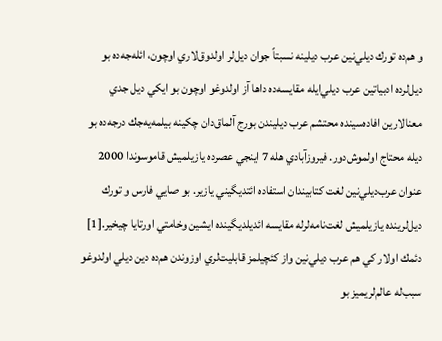و هم‌ده تورك ديلي‌نين عرب ديلينه نسبتاً جوان ديل‌لر اولدوق‌لاري اوچون، ائله‌جه‌ده بو ديل‌لرده ادبياتين عرب ديلي‌ايله مقايسه‌ده داها آز اولدوغو اوچون بو ايكي ديل جدي معنالارين افاده‌سينده محتشم عرب ديليندن بورج آلماق‌دان چكينه بيلمه‌يه‌جك درجه‌ده بو ديله محتاج‌ اولموش‌دور. فيروزآبادي هله 7 اينجي عصرده يازيلميش قاموسوندا 2000 عنوان عرب‌ديلي‌نين لغت كتابيندان استفاده ائتديگيني يازير. بو صايي فارس و تورك ديل‌لرينده يازيلميش لغت‌نامه‌لرله مقايسه ائديلديگينده ايشين وخامتي اورتايا چيخير.[1] دئمك اولار كي هم عرب ديلي‌نين واز كئچيلمز قابليت‌لري اوزوندن هم‌ده دين ديلي اولدوغو سبب‌له عالم‌لريميز بو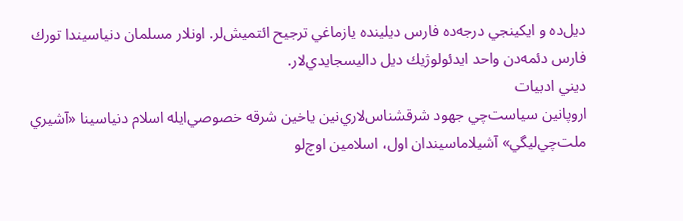ديل‌ده و ايكينجي درجه‌ده فارس ديلينده يازماغي ترجيح ائتميش‌لر. اونلار مسلمان دنياسيندا تورك فارس دئمه‌دن واحد ايدئولوژيك ديل داليسجايدي‌لار.
ديني ادبيات
اروپانين سياست‌چي جهود شرقشناس‌لاري‌نين ياخين شرقه خصوصي‌ايله اسلام دنياسينا «آشيري ملت‌چي‌ليگي» آشيلاماسيندان اول، اسلامين اوچ‌لو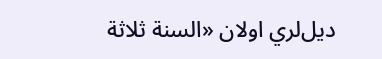ديل‌لري اولان «السنة ثلاثة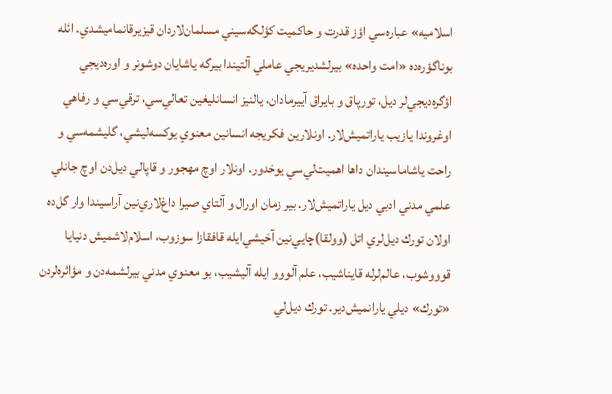اسلاميه» عباره‌سي اؤز قدرت و حاكميت كؤلگه‌سيني مسلمان‌لاردان قيزيرقانماميشدي. ائله بوناگؤره‌ده «امت واحده» بيرلشديريجي عاملي آلتيندا بيرگه ياشايان دوشونر و اوره‌ديجي اؤگره‌ديجي‌لر ديل، تورپاق و بايراق آييرمادان، يالنيز انسانليغين تعالي‌سي، ترقي‌سي و رفاهي اوغروندا يازيب ياراتميش‌لار. اونلارين فكريجه انسانين معنوي يوكسه‌ليشي، گليشمه‌سي و راحت ياشاماسيندان داها اهميت‌لي‌سي يوخدور. اونلار اوچ مهجور و قاپالي ديل‌دن اوچ جانلي علمي مدني ادبي ديل ياراتميش‌لار. بير زمان اورال و آلتاي صيرا داغ‌لاري‌نين آراسيندا وار گل‌ده اولان تورك ديل‌لري اتل (وولقا)چايي‌نين آخيشي‌ايله قافقازا سوزوب، اسلام‌لاشميش دنيايا قوووشوب، عالم‌لرله قايناشيب، علم آلووو ايله آليشيب، بو معنوي مدني بيرلشمه‌دن و مؤاثره‌لردن «تورك» ديلي يارانميش‌دير. تورك ديل‌لي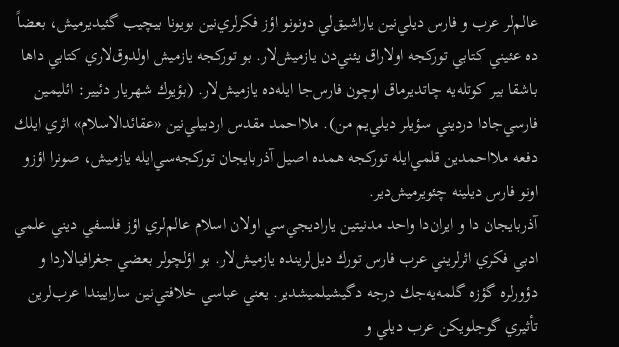عالم‌لر عرب و فارس ديلي‌نين ياراشيق‌لي دونونو اؤز فكرلري‌نين بويونا بيچيب گئيديرميش، بعضاً ده عئيني كتابي توركجه اولاراق يئني‌دن يازميش‌لار. بو توركجه يازميش اولدوق‌لاري كتابي داها باشقا بير كوتله‌يه چاتديرماق اوچون فارس‌جا ايله‌ده يازميش‌لار. (بؤيوك شهريار دئيير: ائليمين فارسي‌جادا درديني سؤيلر ديلي‌يم من). ملااحمد مقدس اردبيلي‌نين «عقائدالاسلام» اثري ايلك دفعه ملااحمدين قلمي‌ايله توركجه همده اصيل آذربايجان توركجه‌سي‌ايله يازميش، صونرا اؤزو اونو فارس ديلينه چئويرميش‌دير.
آذربايجان دا و ايران‌دا واحد مدنيتين ياراديجي‌سي اولان اسلام عالم‌لري اؤز فلسفي‌ ديني علمي  ادبي فكري اثرلريني عرب فارس تورك ديل‌‌لرينده يازميش‌لار. بو اؤلچولر بعضي جغرافيالاردا و دؤورلره گؤزه گلمه‌يه‌جك درجه دگيشيلميشدير. يعني عباسي خلافتي‌نين ساراييندا عرب‌لرين تأثيري گوجلويكن عرب ديلي و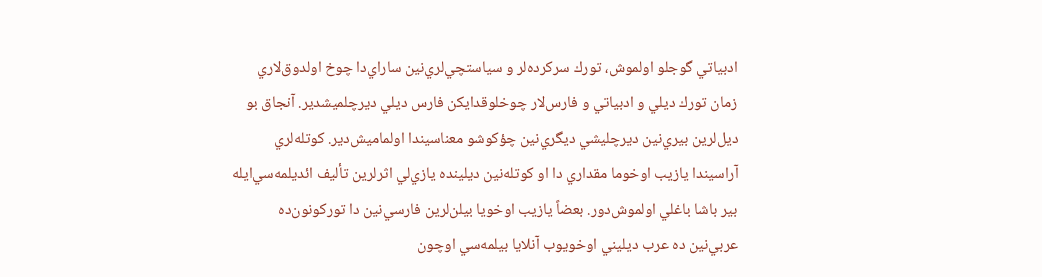ادبياتي گوجلو اولموش، تورك سركرده‌لر و سياستچي‌لري‌نين ساراي‌دا چوخ اولدوق‌لاري زمان تورك ديلي و ادبياتي و فارس‌لار چوخلوقدايكن فارس ديلي ديرچلميشدير. آنجاق بو ديل‌لرين بيري‌نين ديرچليشي ديگري‌نين چؤكوشو معناسيندا اولماميش‌دير. كوتله‌لري آراسيندا يازيب اوخوما مقداري دا او كوتله‌نين ديلينده يازي‌لي اثرلرين تأليف ائديلمه‌سي‌ايله بير باشا باغلي اولموش‌دور. بعضاً يازيب اوخويا بيلن‌لرين فارسي‌نين دا توركونون‌ده عربي‌نين ده عرب ديليني اوخويوب آنلايا بيلمه‌سي اوچون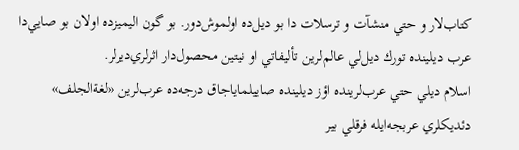كتاب‌لار و حتي منشآت و ترسلات دا بو ديل‌ده اولموش‌دور. بو گون اليميزده اولان بو صايي‌دا عرب ديلينده تورك ديل‌لي عالم‌لرين تأليفاتي او نيتين محصول‌دار اثرلري‌ديرلر.
اسلام ديلي حتي عرب‌لرينده اؤز ديلينده صاييلماياجاق درجه‌ده عرب‌لرين «لغةالجلف» دئديكلري عربجه‌ايله فرقلي بير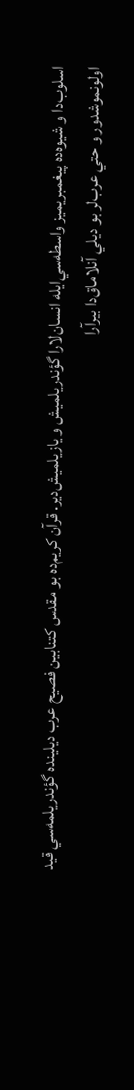اسلوب‌دا و شيوه‌ده پيغمبريميز واسطه‌سي‌ايله انسان‌لارا گؤندريلميش و يازيلميش‌دير. قرآن كريم‌ده بو مقدس كتنابين فصيح عرب ديلينده گؤندريلمه‌سي قيد اولونموشدور و حتي عرب‌لر بو ديلي آنلاماق‌دا بيرآرا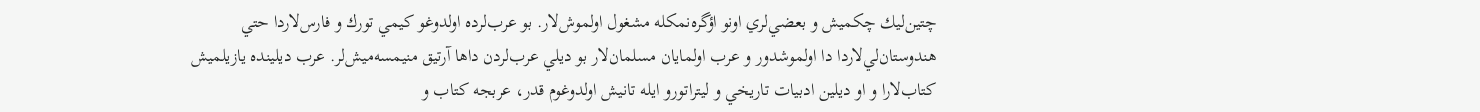چتين‌ليك چكميش و بعضي‌لري اونو اؤگره‌نمكله مشغول اولموش‌لار. بو عرب‌لرده اولدوغو كيمي تورك و فارس‌لاردا حتي هندوستان‌لي‌لاردا دا اولموشدور و عرب اولمايان مسلمان‌لار بو ديلي عرب‌‌‌لردن داها آرتيق منيمسه‌ميش‌لر. عرب ديلينده يازيلميش كتاب‌لارا و او ديلين ادبيات تاريخي و ليتراتورو ايله تانيش اولدوغوم قدر، عربجه كتاب و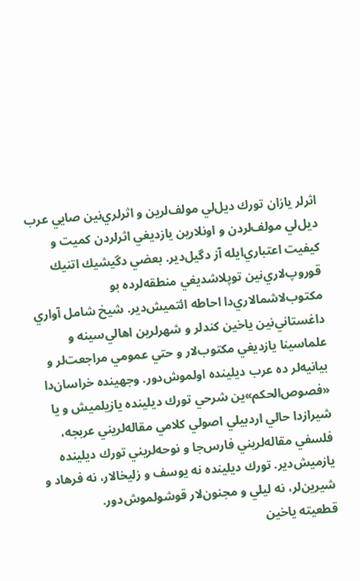اثرلر يازان تورك ديل‌لي‌ مولف‌لرين و اثرلري‌نين صايي عرب‌ ديل‌لي مولف‌لردن و اونلارين يازديغي اثرلردن كميت و كيفيت اعتباري‌ايله آز دگيل‌دير. بعضي دگيشيك اتنيك قوروپ‌لاري‌‌نين توپلاشديغي منطقه‌لرده بو مكتوب‌لاشمالاري‌دا احاطه ائتميش‌دير. شيخ شامل آواري داغستاني‌نين ياخين كندلر و شهرلرين اهالي‌سينه و علماسينا يازديغي مكتوب‌لار و حتي عمومي مراجعت‌لر و بيانيه‌لر ده عرب ديلينده اولموش‌دور. وجهينده خراسان‌دا «فصوص‌الحكم»ين شرحي تورك ديلينده يازيلميش و يا شيرازدا حالي اردبيلي اصولي كلامي مقاله‌لريني عربجه، فلسفي مقاله‌لريني فارس‌جا و نوحه‌لريني تورك‌ ديلينده يازميش‌دير. تورك ديلينده نه يوسف و زليخالار، نه فرهاد و شيرين‌لر، نه ليلي و مجنون‌لار قوشولموش‌دور.
قطعيته ياخين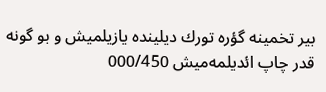بير تخمينه گؤره تورك ديلينده يازيلميش و بو گونه قدر چاپ ائديلمه‌ميش 000/450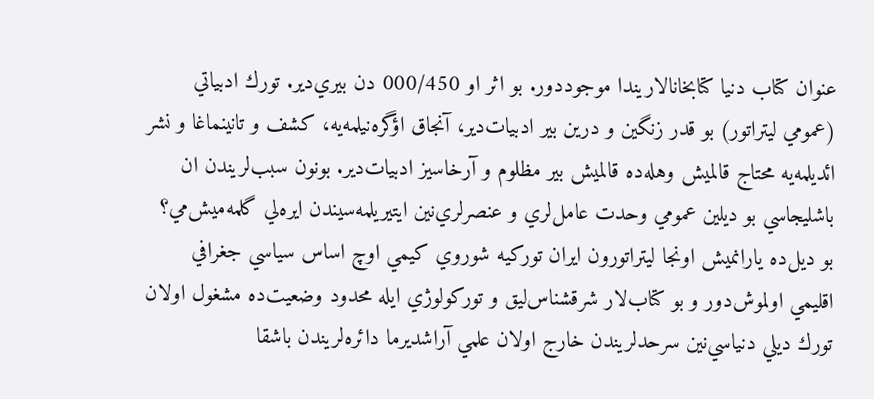عنوان كتاب دنيا كتابخانالاريندا موجوددور. بو اثر او 000/450 دن بيري‌دير. تورك ادبياتي (عمومي ليتراتور) بو قدر زنگين و درين بير ادبيات‌دير، آنجاق اؤگره‌نيلمه‌يه، كشف و تانينماغا و نشر ائديلمه‌يه محتاج قالميش وهله‌ده قالميش بير مظلوم و آرخاسيز ادبيات‌دير. بونون سبب‌لريندن ان باشليجاسي بو ديلين عمومي وحدت عامل‌لري و عنصرلري‌نين ايتيريلمه‌سيندن ايره‌لي گلمه‌ميش‌مي؟ بو ديل‌ده يارانميش اونجا ليتراتورون ايران توركيه شوروي كيمي اوچ اساس سياسي جغرافي اقليمي اولموش‌دور و بو كتاب‌لار شرقشناس‌ليق و توركولوژي ايله محدود وضعيت‌ده مشغول اولان تورك ديلي دنياسي‌نين سرحدلريندن خارج اولان علمي آراشديرما دائره‌لريندن باشقا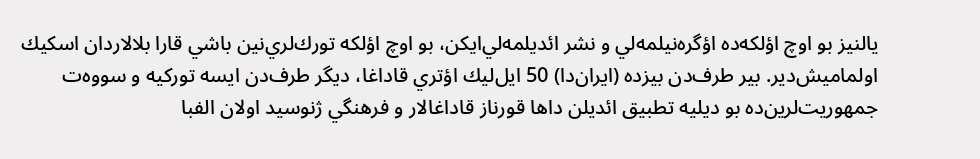يالنيز بو اوچ اؤلكه‌ده اؤگره‌نيلمه‌لي و نشر ائديلمه‌لي‌ايكن، بو اوچ اؤلكه تورك‌لري‌نين باشي قارا بلالاردان اسكيك اولماميش‌دير. بير طرف‌دن بيزده (ايران‌دا) 50 ايل‌ليك اؤتري قاداغا، ديگر طرف‌دن ايسه توركيه و سووه‌ت جمهوريت‌لرين‌ده بو ديليه تطبيق ائديلن داها قورناز قاداغالار و فرهنگي ژنوسيد اولان الفبا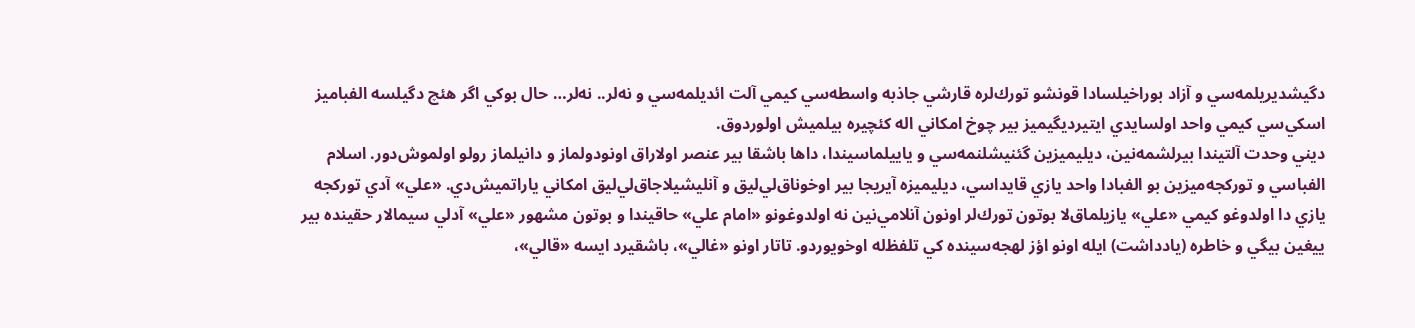دگيشديريلمه‌سي و آزاد بوراخيلسادا قونشو تورك‌لره قارشي جاذبه واسطه‌سي كيمي آلت ائديلمه‌سي و نه‌لر.. نه‌لر… حال بوكي اگر هئچ دگيلسه الفباميز اسكي‌سي كيمي واحد اولسايدي ايتيرديگيميز بير چوخ امكاني اله كئچيره بيلميش اولوردوق.
ديني وحدت آلتيندا بيرلشمه‌نين، ديليميزين گئنيشلنمه‌سي و ياييلماسيندا، داها باشقا بير عنصر اولاراق اونودولماز و دانيلماز رولو اولموش‌دور. اسلام الفباسي و توركجه‌ميزين بو الفبادا واحد يازي قايداسي، ديليميزه آيريجا بير اوخوناق‌لي‌ليق و آنليشيلاجاق‌لي‌ليق امكاني ياراتميش‌دي. «علي» آدي توركجه يازي دا اولدوغو كيمي «علي» يازيلماق‌لا بوتون تورك‌لر اونون آنلامي‌نين نه اولدوغونو «امام علي» حاقيندا و بوتون مشهور «علي» آدلي سيمالار حقينده بير ييغين بيگي و خاطره‌ (يادداشت) ايله اونو اؤز لهجه‌سينده كي تلفظ‌له اوخويوردو. تاتار اونو «غالي»، باشقيرد ايسه «قالي»،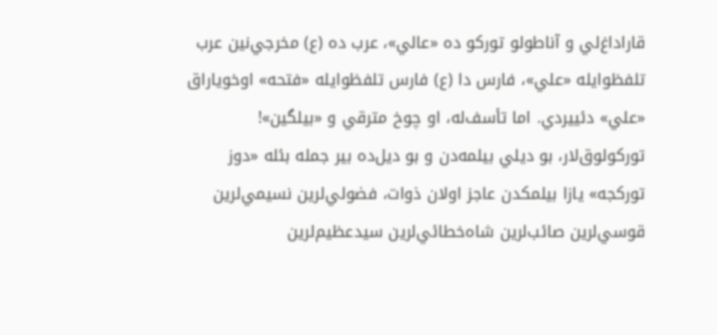قاراداغ‌لي و آناطولو توركو ده «عالي»، عرب ده (ع) مخرجي‌نين عرب تلفظوايله «علي»، فارس دا (ع) فارس تلفظوايله «فتحه» اوخوياراق «علي» دئييردي. اما تأسف‌له، او چوخ مترقي و «بيلگين»! توركولوق‌لار، بو ديلي بيلمه‌دن و بو ديل‌ده بير جمله بئله «دوز توركجه» يازا بيلمكدن عاجز اولان ذوات، فضولي‌لرين نسيمي‌لرين قوسي‌لرين صائب‌لرين شاه‌خطائي‌لرين سيدعظيم‌لرين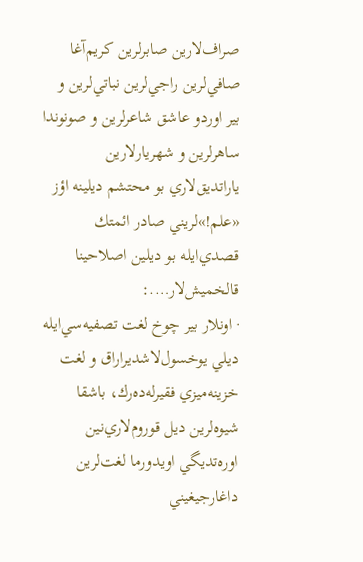صراف‌لارين صابرلرين كريم‌آغا صافي‌لرين راجي‌لرين نباتي‌لرين و بير اوردو عاشق شاعرلرين و صونوندا ساهرلرين و شهريارلارين ياراتديق‌لاري بو محتشم ديلينه اؤز «علم!»لريني صادر ائمتك قصدي‌ايله بو ديلين اصلاحينا قالخميش‌لار….:
· اونلار بير چوخ لغت تصفيه‌سي‌ايله ديلي يوخسول‌لاشديراراق و لغت خزينه‌ميزي فقيرله‌ده‌رك، باشقا شيوه‌لرين ديل قوروم‌لاري‌نين اوره‌تديگي اويدورما لغت‌لرين داغارجيغيني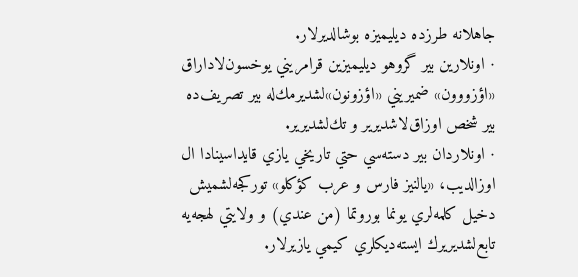جاهلانه طرزده ديليميزه بوشالديرلار.
· اونلارين بير گروهو ديليميزين قرامريني يوخسون‌لاداراق «اؤزووون» ضميريني «اؤزونون»لشديرمك‌له بير تصريف‌ده بير شخص اوزاق‌لاشديرير و تك‌لشديرير.
· اونلاردان بير دسته‌سي حتي تاريخي يازي قايداسينادا ال اوزالديب، «يالنيز فارس و عرب كؤكلو» توركجه‌لشميش دخيل كلمه‌لري يونما بوروتما (من عندي) و ولايتي لهجه‌يه تابع‌لشديريرك ايسته‌ديكلري كيمي يازيرلار.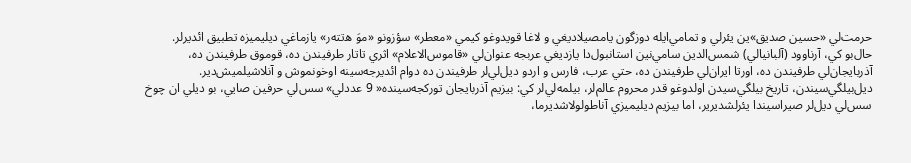حرمت‌لي «حسين صديق»ين يئرلي و تمامي‌ايله دوزگون يامصيلاديغي و لاغا قويدوغو كيمي «معطر» سؤزونو «مو‌َ ه‌تته‌ر» يازماغي ديليميزه تطبيق ائديرلر.
حال‌بو كي، آرناوود (آلبانيالي) شمس‌الدين سامي‌نين استانبول‌دا يازديغي عربجه عنوان‌لي «قاموس‌الاعلام» اثري تاتار طرفيندن ده، قوموق طرفيندن ده، آذربايجان‌لي طرفيندن ده، اورتا ايران‌لي طرفيندن ده، حتي عرب، فارس و اردو ديل‌لي‌لر طرفيندن ده دوام ائديرجه‌سينه اوخونموش و آنلاشيلميش‌دير.
ديل‌بيلگي‌سيندن، تاريخ بيلگي‌سيدن اولدوغو قدر محروم عالم‌لر، بيلمه‌لي‌لر كي: بيزيم آذربايجان توركجه‌سينده« 9 عددلي» سس‌لي حرفين صايي، بو ديلي ان چوخ سس‌لي ديل‌لر صيراسيندا يئرلشديرير، اما بيزيم ديليميزي آناطولولاشديرما،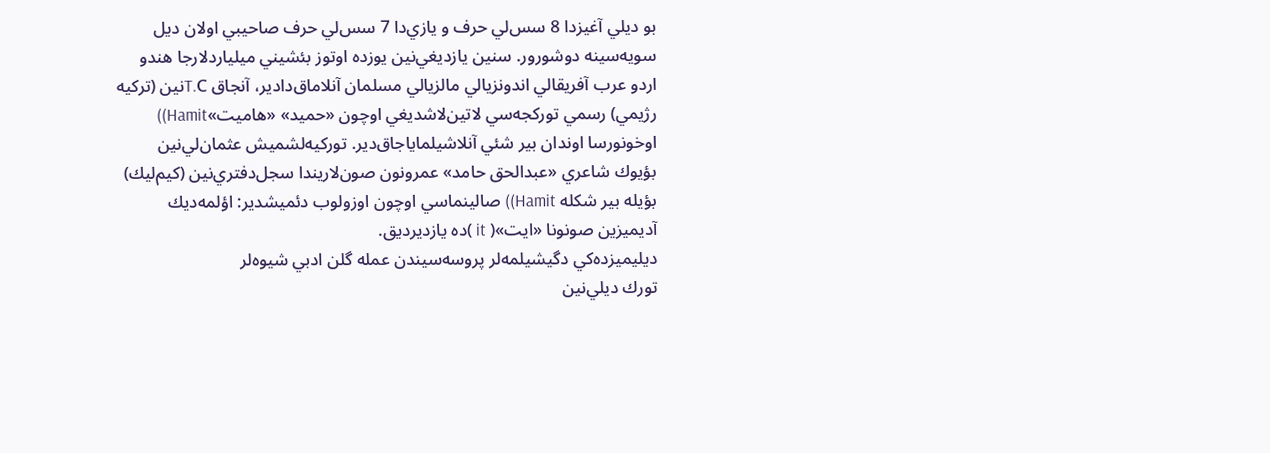بو ديلي آغيزدا 8 سس‌لي حرف و يازي‌دا 7 سس‌لي حرف صاحيبي اولان ديل سويه‌سينه دوشورور. سنين يازديغي‌نين يوزده اوتوز بئشيني ميلياردلارجا هندو اردو عرب آفريقالي اندونزيالي مالزيالي مسلمان آنلاماق‌دادير، آنجاق T.Cنين (تركيه رژيمي) رسمي توركجه‌سي لاتين‌لاشديغي اوچون «حميد» «هاميت»Hamit)) اوخونورسا اوندان بير شئي آنلاشيلماياجاق‌دير. توركيه‌لشميش عثمان‌لي‌نين بؤيوك شاعري «عبدالحق حامد» عمرونون صون‌لاريندا سجل‌دفتري‌نين (كيم‌ليك) بؤيله بير شكله Hamit)) صالينماسي اوچون اوزولوب دئميشدير: اؤلمه‌ديك آديميزين صونونا «ايت»( it )ده يازديرديق.
ديليميزده‌كي دگيشيلمه‌لر پروسه‌سيندن عمله گلن ادبي شيوه‌لر
تورك ديلي‌نين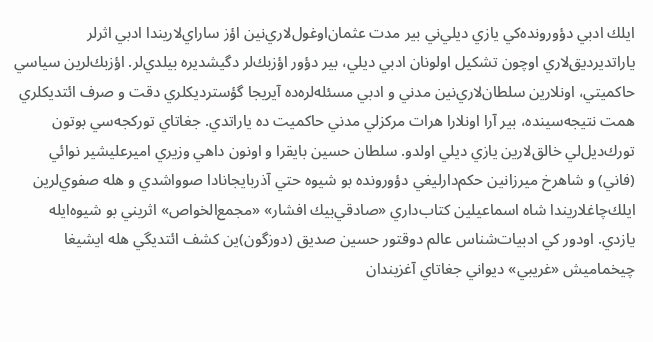ايلك ادبي دؤورونده‌كي يازي ديلي‌ني بير مدت عثمان‌اوغول‌لاري‌نين اؤز ساراي‌لاريندا ادبي اثرلر ياراتديرديق‌لاري اوچون تشكيل اولونان ادبي ديلي، بير دؤور اؤزبك‌لر دگيشديره بيلدي‌لر. اؤزبك‌لرين سياسي حاكميتي، اونلارين سلطان‌لاري‌نين مدني و ادبي مسئله‌لره‌ده آيريجا گؤسترديكلري دقت و صرف ائتديكلري همت نتيجه‌سينده، بير آرا اونلارا هرات مركزلي مدني حاكميت‌ ده ياراتدي. جغاتاي توركجه‌سي بوتون تورك‌ديل‌لي خالق‌لارين يازي ديلي اولدو. سلطان حسين بايقرا و اونون داهي وزيري اميرعليشير نوائي (فاني) و شاهرخ ميرزانين حكم‌دارليغي دؤورونده بو شيوه حتي آذربايجانادا صوواشدي و هله صفوي‌لرين ايلك‌چاغلاريندا شاه اسماعيلين كتاب‌داري «صادقي‌بيك افشار» «مجمع‌الخواص» اثريني بو شيوه‌ايله يازدي. اودور كي ادبيات‌شناس عالم دوقتور حسين صديق (دوزگون)ين كشف ائتديگي هله ايشيغا چيخماميش «غريبي» ديواني جغاتاي آغزيندان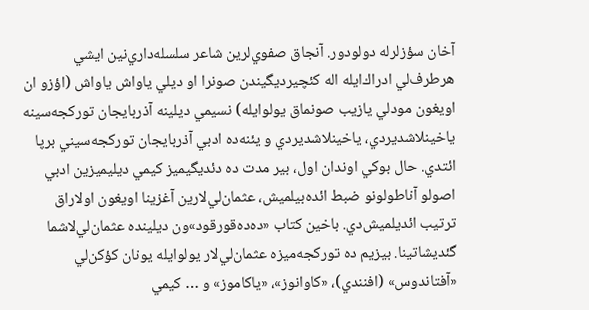آخان سؤزلرله دولودور. آنجاق صفوي‌لرين شاعر سلسله‌داري‌نين ايشي هرطرف‌لي ادراك‌ايله اله كئچيرديگيندن صونرا او ديلي ياواش ياواش (اؤزو ان اويغون مو‌دلي يازيب صونماق يولوايله) نسيمي ديلينه آذربايجان توركجه‌سينه ياخينلاشديردي، ياخينلاشديردي و يئنه‌ده ادبي آذربايجان توركجه‌سيني برپا ائتدي. حال بوكي اوندان اول، بير مدت‌ ده دئديگيميز كيمي ديليميزين ادبي اصولو آناطولونو ضبط ائده‌بيلميش، عثمان‌لي‌لارين آغزينا اويغون اولاراق ترتيب ائديلميش‌دي. باخين كتاب «ده‌ده‌قورقود»ون ديلينده عثمان‌لي‌لاشما گئديشاتينا. بيزيم ده توركجه‌ميزه عثمان‌لي‌لار يولوايله يونان كؤكن‌لي «آفتاندوس» (افنندي)، «كاوانوز»، «ياكاموز» و … كيمي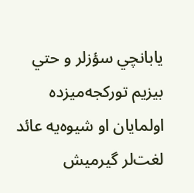يابانچي سؤزلر و حتي بيزيم توركجه‌ميزده اولمايان او شيوه‌يه عائد لغت‌لر گيرميش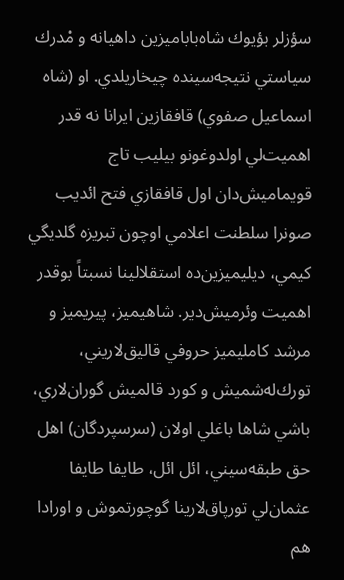سؤزلر بؤيوك شاه‌باباميزين داهيانه و مْدرك سياستي نتيجه‌سينده چيخاريلدي. او (شاه اسماعيل صفوي) قافقازين ايرانا نه قدر اهميت‌لي اولدوغونو بيليب تاج قويماميش‌دان اول قافقازي فتح ائديب صونرا سلطنت اعلامي اوچون تبريزه گلديگي كيمي، ديليميزين‌ده استقلالينا نسبتاً بوقدر اهميت وئرميش‌دير. شاهيميز، پيريميز و مرشد كامليميز حروفي قاليق‌لاريني، تورك‌له‌شميش و كورد قالميش گوران‌لاري، باشي شاها باغلي اولان (سرسپردگان) اهل حق طبقه‌سيني، ائل ائل، طايفا طايفا عثمان‌لي تورپاق‌لارينا گوچورتموش و اورادا هم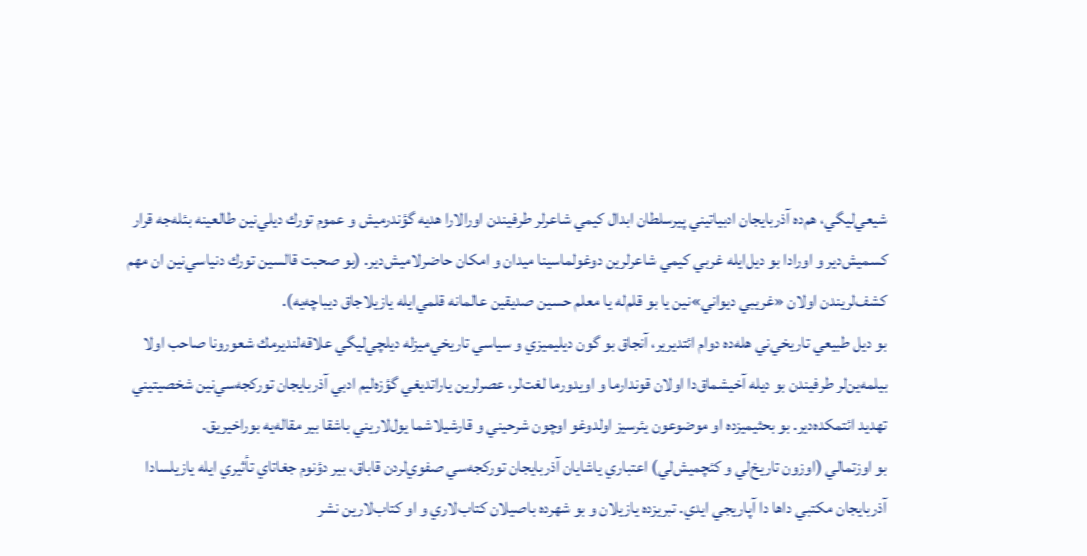شيعي‌ليگي، هم‌ده آذربايجان ادبياتيني پيرسلطان ابدال كيمي شاعرلر طرفيندن اورالارا هديه گؤندرميش و عموم تورك ديلي‌نين طالعينه بئله‌جه قرار كسميش‌دير و اورادا بو ديل‌ايله غربي كيمي شاعرلرين دوغولماسينا ميدان و امكان حاضرلاميش‌دير. (بو صحبت قالسين تورك دنياسي‌نين ان مهم كشف‌لريندن اولان «غريبي ديواني»نين يا بو قلم‌له يا معلم حسين صديقين عالمانه قلمي‌ايله يازيلاجاق ديباچه‌يه).
بو ديل طبيعي تاريخي‌ني هله‌ده دوام ائتديرير، آنجاق بو گون ديليميزي و سياسي تاريخي‌ميزله ديلچي‌ليگي علاقه‌لنديرمك شعورونا صاحب اولا بيلمه‌ين‌لر طرفيندن بو ديله آخيشماق‌دا اولان قوندارما و اويدورما لغت‌لر، عصرلرين ياراتديغي گؤزه‌ليم ادبي آذربايجان توركجه‌سي‌نين شخصيتيني تهديد ائتمكده‌دير. بو بحثيميزده او موضوعون يئرسيز اولدوغو اوچون شرحيني و قارشيلاشما يول‌لاريني باشقا بير مقاله‌يه بوراخيريق.
بو اوزتمالي (اوزون تاريخ‌لي و كئچميش‌لي) اعتباري ياشايان آذربايجان توركجه‌سي صفوي‌لردن قاباق، بير دؤنوم جغاتاي تأثيري ايله يازيلسادا آذربايجان مكتبي داها دا آپاريجي ايدي. تبريزده يازيلان و بو شهرده باصيلان كتاب‌لاري و او كتاب‌لارين نشر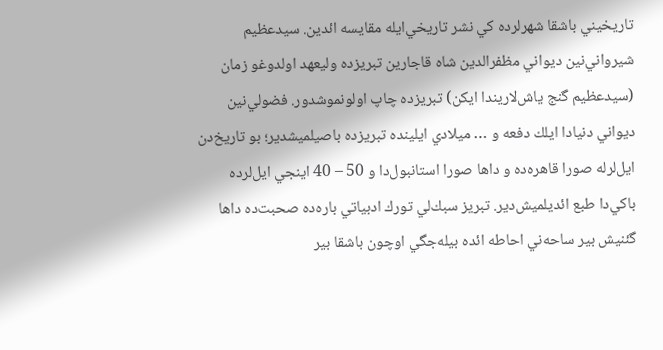تاريخيني باشقا شهرلرده كي نشر تاريخي‌ايله مقايسه ائدين. سيدعظيم شيرواني‌نين ديواني مظفرالدين شاه قاجارين تبريزده وليعهد اولدوغو زمان (سيدعظيم گنج ياش‌لاريندا ايكن) تبريزده چاپ اولونموشدور. فضولي‌نين ديواني دنيادا ايلك دفعه و … ميلادي ايلينده تبريزده باصيلميشدير؛ بو تاريخ‌دن ايل‌لرله صورا قاهره‌ده و داها صورا استانبول‌دا و 50 – 40 اينجي ايل‌لرده باكي‌دا طبع ائديلميش‌دير. تبريز سبك‌لي تورك ادبياتي باره‌ده صحبت‌ده داها گئنيش بير ساحه‌ني احاطه ائده بيله‌جگي اوچون باشقا بير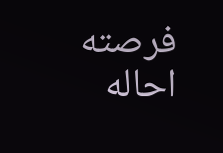فرصته احاله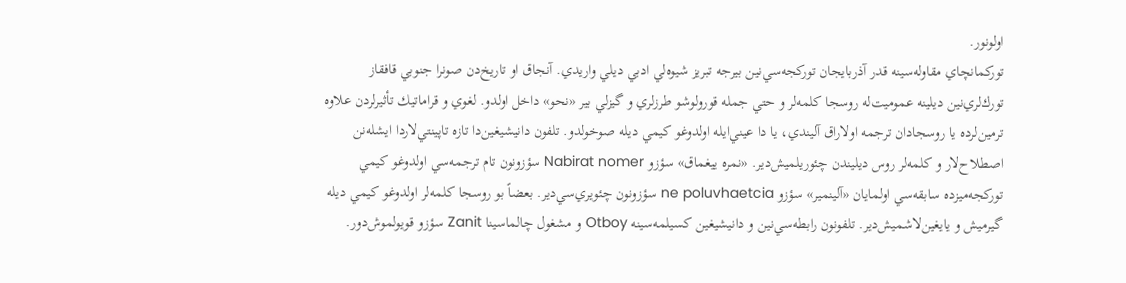اولونور.
توركمانچاي مقاوله‌سينه قدر آذربايجان توركجه‌سي‌نين بيرجه تبريز شيوه‌لي ادبي ديلي واريدي. آنجاق او تاريخ‌دن صونرا جنوبي قافقاز تورك‌لري‌نين ديلينه عموميت‌له روسجا كلمه‌لر و حتي جمله قورولوشو طرزلري و گيزلي بير «نحو» داخل اولدو. لغوي و قراماتيك تأثيرلردن علاوه ترمين‌لرده يا روسجادان ترجمه اولاراق آليندي، يا دا عيني‌ايله اولدوغو كيمي ديله صوخولدو. تلفون دانيشيغين‌دا تازه تاپينتي‌لاردا ايشله‌نن اصطلاح‌لار و كلمه‌لر روس ديليندن چئوريلميش‌دير. «نمره ييغماق» سؤزو Nabirat nomer سؤزونون تام ترجمه‌سي اولدوغو كيمي توركجه‌ميزده سابقه‌سي اولمايان «آلينمير» سؤزو ne poluvhaetcia سؤزونون چئويري‌سي‌دير. بعضاً بو روسجا كلمه‌لر اولدوغو كيمي ديله گيرميش و يايغين‌لاشميش‌دير. تلفونون رابطه‌سي‌نين و دانيشيغين كسيلمه‌سينه Otboy و مشغول چالماسينا Zanit سؤزو قويولموش‌دور.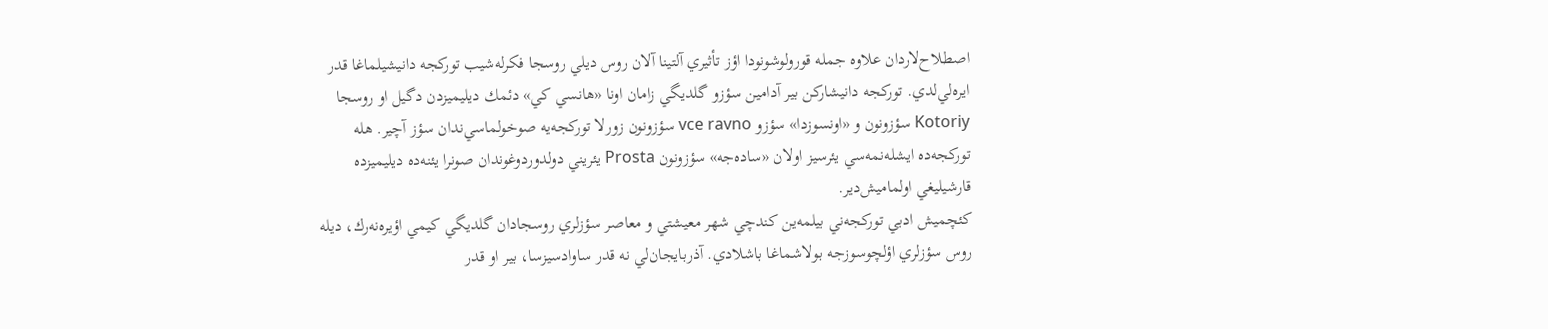اصطلاح‌لاردان علاوه جمله قورولوشونودا اؤز تأثيري آلتينا آلان روس ديلي روسجا فكرله‌شيب توركجه دانيشيلماغا قدر ايره‌لي‌لدي. توركجه دانيشاركن بير آدامين سؤزو گلديگي زامان اونا «هانسي كي» دئمك ديليميزدن دگيل او روسجا Kotoriy سؤزونون و «اونسوزدا» سؤزو vce ravno سؤزونون زورلا توركجه‌يه صوخولماسي‌ندان سؤز آچير. هله توركجه‌ده ايشله‌نمه‌سي يئرسيز اولان «ساده‌جه» سؤزونون Prosta يئريني دولدوردوغوندان صونرا يئنه‌ده ديليميزده قارشيليغي اولماميش‌دير.
كئچميش ادبي توركجه‌ني بيلمه‌ين كندچي شهر معيشتي و معاصر سؤزلري روسجادان گلديگي كيمي اؤيره‌نه‌رك، ديله روس سؤزلري اؤلچوسوزجه بولاشماغا باشلادي. آذربايجان‌لي نه قدر ساوادسيزسا، بير او قدر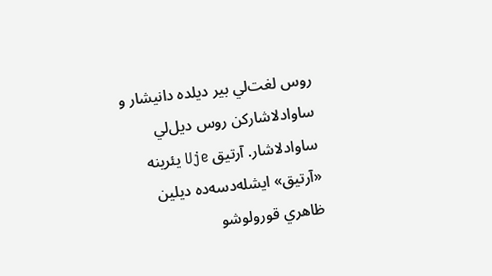روس لغت‌لي بير ديلده دانيشار و ساوادلاشاركن روس ديل‌لي ساوادلاشار. آرتيق Uje يئرينه «آرتيق» ايشله‌دسه‌ده ديلين ظاهري قورولوشو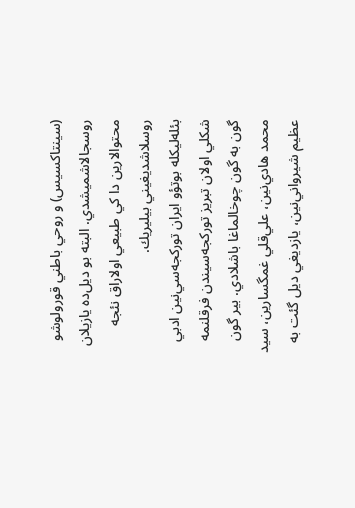(سينتاكسيس) و روحي باطني قورولوشو روسجالاشميشدي. البته بو ديل‌ده يازيلان محتوالارين دا كي طبيعي اولاراق نئجه روسلاشديغيني بيليريك.
بئله‌ليكله بوتؤو ايران توركجه‌سي‌نين ادبي شكلي اولان تبريز توركجه‌سيندن فرقلنمه گون به گون چوخالماغا باشلادي. بير گون محمد هادي‌نين، علي‌قلي غمگسارين، سيد عظيم شيرواني‌نين، يازديغي ديل گئت به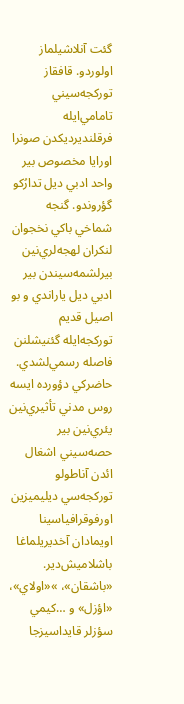گئت آنلاشيلماز اولوردو. قافقاز توركجه‌سيني تامامي‌ايله فرقلنديرديكدن صونرا اورايا مخصوص بير واحد ادبي ديل تدارُكو گؤروندو. گنجه شماخي باكي نخجوان لنكران لهجه‌لري‌نين بيرلشمه‌سيندن بير ادبي ديل ياراندي و بو اصيل قديم توركجه‌ايله گئنيشلنن فاصله رسمي‌لشدي.
حاضركي دؤورده ايسه روس مدني تأثيري‌نين يئري‌نين بير حصه‌سيني اشغال ائدن آناطولو توركجه‌سي ديليميزين اورفوقرافياسينا اويمادان آخديريلماغا باشلاميش‌دير. «باشقان»، »«اولاي»، «اؤزل» و …كيمي سؤزلر قايداسيزجا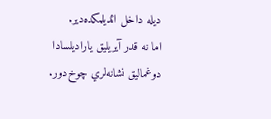ديله داخل ائديلمكده‌دير.
اما نه قدر آيريليق ياراديلسادا دوغماليق نشانه‌لري چوخ‌دور.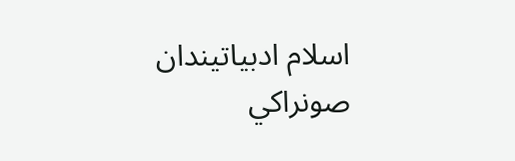اسلام ادبياتيندان صونراكي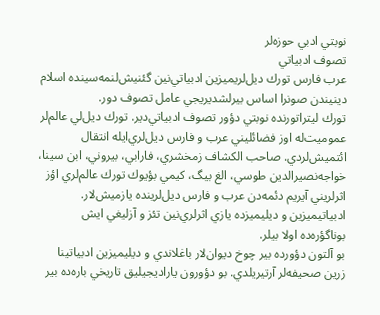نوبتي ادبي حوزه‌لر
تصوف ادبياتي
عرب فارس تورك ديل‌لريميزين ادبياتي‌نين گئنيش‌لنمه‌سينده اسلام دينيندن صونرا اساس بيرلشديريجي عامل تصوف دور.
تورك ليتراتورنده نوبتي دؤور تصوف ادبياتي‌دير. تورك ديل‌لي عالم‌لر عموميت‌له اوز فضائليني عرب و فارس ديل‌لري‌ايله انتقال ائتميش‌لردي. صاحب الكشاف زمخشري، فارابي، بيروني، ابن سينا، خواجه‌نصيرالدين طوسي، الغ بيگ، كيمي بؤيوك تورك عالم‌لري اؤز اثرلريني آيريم دئمه‌دن عرب و فارس ديل‌لرينده يازميش‌لار. ادبياتيميزين و ديليميزده يازي اثرلري‌نين تئز و آزليغي ايش بوناگؤره‌ده اولا بيلر.
بو آلتون دؤورده بير چوخ ديوان‌لار باغلاندي و ديليميزين ادبياتينا زرين صحيفه‌لر آرتيريلدي. بو دؤورون ياراديجيليق تاريخي باره‌ده بير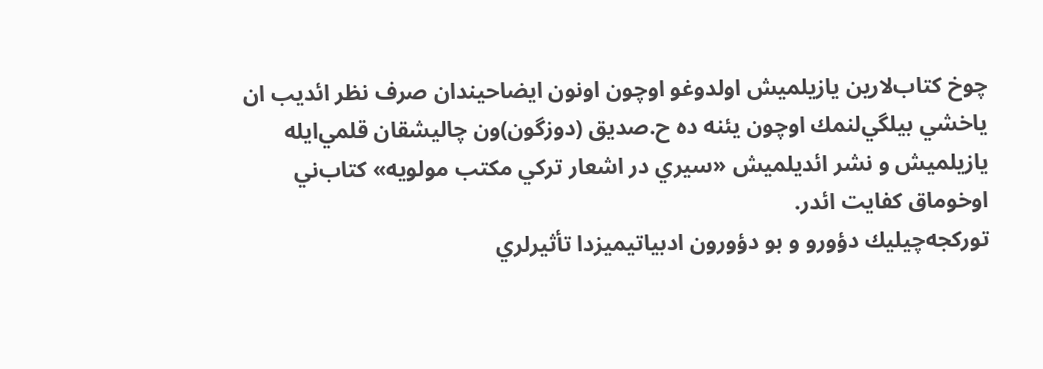چوخ كتاب‌لارين يازيلميش اولدوغو اوچون اونون ايضاحيندان صرف نظر ائديب ان ياخشي بيلگي‌لنمك اوچون يئنه ده ح.صديق (دوزگون)ون چاليشقان قلمي‌ايله يازيلميش و نشر ائديلميش «سيري در اشعار تركي مكتب مولويه» كتاب‌ني اوخوماق كفايت ائدر.
توركجه‌چيليك دؤورو و بو دؤورون ادبياتيميزدا تأثيرلري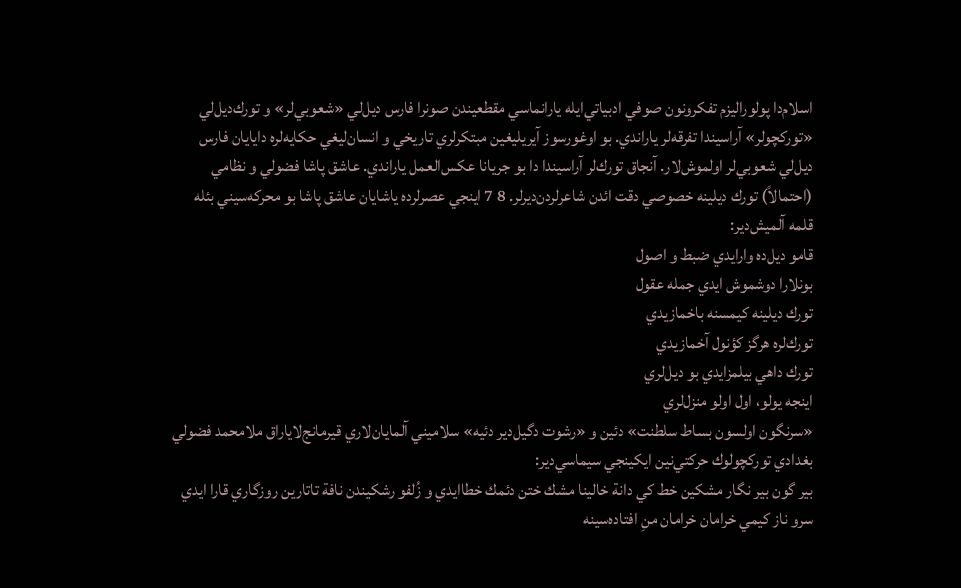اسلام‌دا پولوراليزم تفكرونون صوفي ادبياتي‌ايله يارانماسي مقطعيندن صونرا فارس ديل‌لي‌ «شعوبي‌لر» و تورك‌‌ديل‌لي «توركچولر» آراسيندا تفرقه‌لر ياراندي. بو اوغورسوز آيريليغين مبتكرلري تاريخي و انسان‌ليغي حكايه‌لره دايايان فارس ديل‌لي شعوبي‌لر اولموش‌لار. آنجاق تورك‌لر آراسيندا دا بو جريانا عكس‌العمل ياراندي. عاشق پاشا فضولي و نظامي (احتمالاً) تورك ديلينه خصوصي دقت ائدن شاعرلردن‌ديرلر. 8 7 اينجي عصرلرده ياشايان عاشق پاشا بو محركه‌سيني بئله قلمه آلميش‌دير:
قامو ديل‌ده وارايدي ضبط و اصول
بونلارا دوشموش‌ ايدي جمله عقول
تورك ديلينه كيمسنه باخمازيدي
تورك‌لره هرگز كؤنول آخمازيدي
تورك داهي بيلمزايدي بو ديل‌لري
اينجه يولو، اول اولو منزل‌لري
«سرنگون اولسون بساط سلطنت» دئين و «رشوت دگيل‌دير دئيه» سلاميني آلمايان‌لاري قيرمانج‌لاياراق ملامحمد فضولي بغدادي توركچولوك حركتي‌نين ايكينجي سيماسي‌دير:
بير گون بير نگار مشكين خط كي دانة خالينا مشك ختن دئمك خطاايدي و زُلفو رشكيندن نافة تاتارين روزگاري قارا ايدي سرو ناز كيمي خرامان خرامان منِ افتاده‌سينه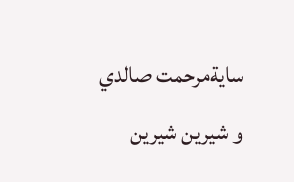ساية‌مرحمت صالدي و شيرين شيرين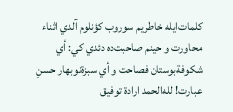كلمات‌ايله خاطريم سوروب كؤنلوم آلدي اثناء محاورت و حينم صاحبت‌ده دئدي كي: أي شكوفة‌بوستان فصاحت و أي سبزة‌نوبهار حسنِ عبارت! لله‌الحمد ارادة توفيق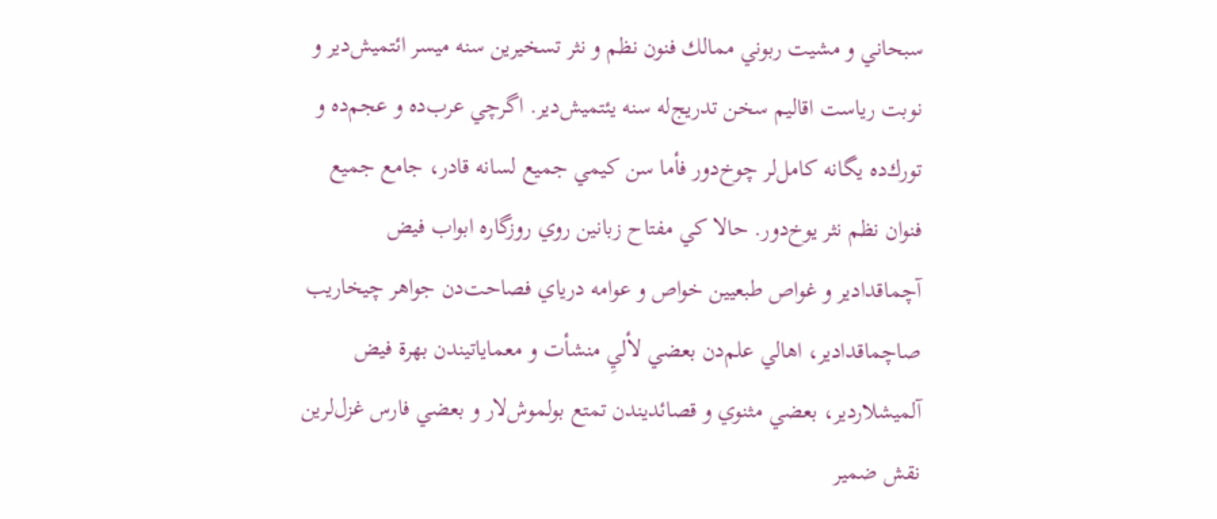سبحاني و مشيت ربوني ممالك فنون نظم و نثر تسخيرين سنه ميسر ائتميش‌دير و نوبت رياست اقاليم سخن تدريج‌له سنه يئتميش‌دير. اگرچي عرب‌ده و عجم‌ده و تورك‌ده يگانه كامل‌لر چوخ‌دور فأما سن كيمي جميع لسانه قادر، جامع جميع فنوان نظم نثر يوخ‌دور. حالا كي مفتاح زبانين روي روزگاره ابواب فيض آچماقدادير و غواص طبعيين خواص و عوامه درياي فصاحت‌دن جواهر چيخاريب صاچماقدادير، اهالي علم‌دن بعضي لأليِ منشأت و معماياتيندن بهرة فيض آلميشلاردير، بعضي مثنوي و قصائديندن تمتع بولموش‌لار و بعضي فارس غزل‌لرين نقش ضمير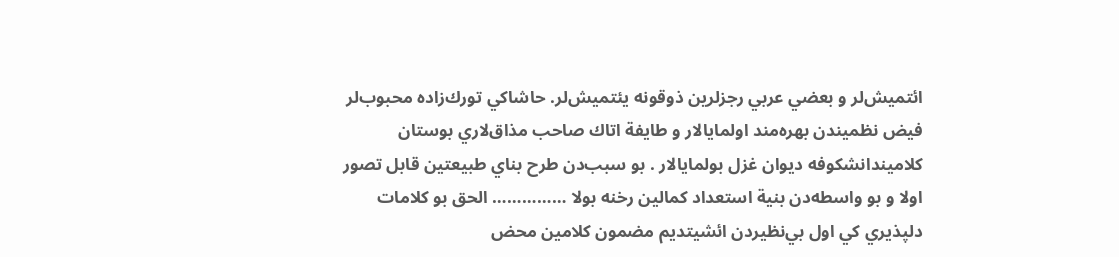ائتميش‌لر و بعضي عربي رجزلرين ذوقونه يئتميش‌لر. حاشاكي تورك‌زاده‌ محبوب‌لر فيض نظميندن بهره‌مند اولمايالار و طايفة اتاك صاحب مذاق‌لاري بوستان كلاميندانشكوفه ديوان غزل بولمايالار . بو سبب‌دن طرح بناي طبيعتين قابل تصور اولا و بو واسطه‌دن بنية‌ استعداد كمالين رخنه بولا …………… الحق بو كلامات دلپذيري كي اول بي‌نظيردن ائشيتديم مضمون كلامين محض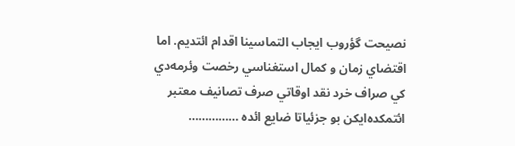نصيحت گؤروب ايجاب التماسينا اقدام ائتديم. اما اقتضاي زمان و كمال استغناسي رخصت وئرمه‌دي كي صراف خرد نقد اوقاتي صرف تصانيف معتبر ائتمكده‌ايكن بو جزئياتا ضايع ائده ……………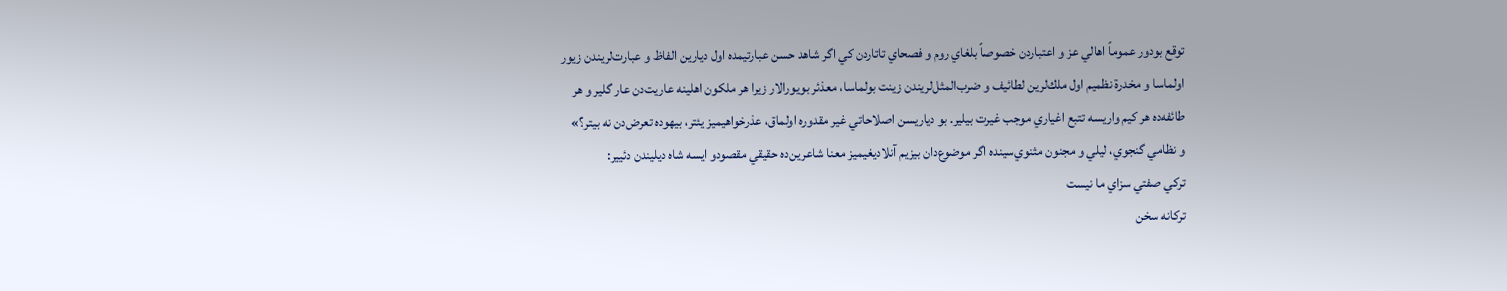توقع بودور عموماً اهالي عز و اعتباردن خصوصاً بلغاي روم و فصحاي تاتاردن كي اگر شاهد حسن عبارتيمده اول ديارين الفاظ و عبارت‌لريندن زيور اولماسا و مخدرة نظميم اول ملك‌لرين لطائيف و ضرب‌المثل‌لريندن زينت بولماسا، معذئر بويورالار زيرا هر ملكون اهلينه عاريت‌دن عار گلير و هر طائفه‌ده هر كيم واريسه تتبع اغياري موجب غيرت بيلير. بو دياريسن اصلاحاتي غير مقدوره اولماق، عذرخواهيميز يئتر، بيهوده تعرض‌دن نه بيتر؟»
و نظامي گنجوي، ليلي و مجنون مثنوي‌سينده اگر موضوع‌دان بيزيم آنلاديغيميز معنا شاعرين‌ده حقيقي مقصودو ايسه شاه ديليندن دئيير:
تركي صفتي سزاي ما نيست
تركانه سخن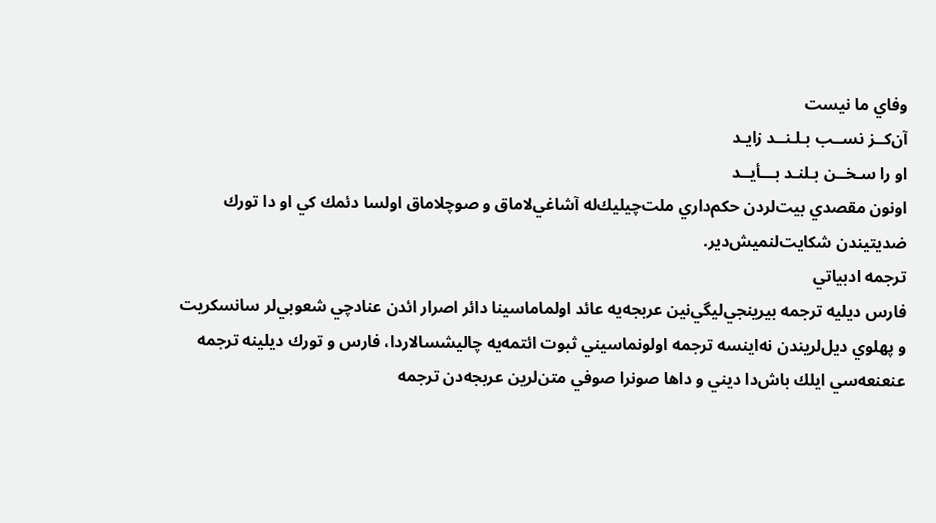وفاي ما نيست
آن‌كــز نســب بـلـنــد زايـد
او را سـخــن بـلنـد بـــأيــد
اونون مقصدي بيت‌لردن حكم‌داري ملت‌چيليك‌له آشاغي‌لاماق و صوچلاماق اولسا دئمك كي او دا تورك ضديتيندن شكايت‌لنميش‌دير.
ترجمه ادبياتي
فارس ديليه ترجمه بيرينجي‌ليگي‌نين عربجه‌يه عائد اولماماسينا دائر اصرار ائدن عنادچي شعوبي‌لر سانسكريت و پهلوي ديل‌لريندن نه‌اينسه ترجمه اولونماسيني ثبوت ائتمه‌يه چاليشسالاردا، فارس و تورك ديلينه ترجمه عنعنعه‌سي ايلك باش‌دا ديني و داها صونرا صوفي متن‌لرين عربجه‌دن ترجمه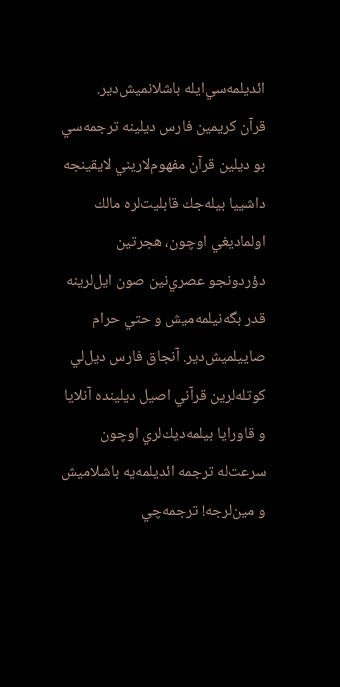ائديلمه‌سي‌ايله باشلانميش‌دير.
قرآن كريمين فارس ديلينه ترجمه‌سي بو ديلين قرآن مفهوم‌لاريني لايقينجه داشييا بيله‌جك قابليت‌لره مالك اولماديغي اوچون، هجرتين دؤردونجو عصري‌نين صون ايل‌لرينه قدر بگه‌نيلمه‌ميش و حتي حرام صاييلميش‌دير. آنجاق فارس ديل‌لي كوتله‌لرين قرآني اصيل ديلينده آنلايا و قاورايا بيلمه‌ديك‌لري اوچون سرعت‌‌له ترجمه ائديلمه‌يه باشلاميش و مين‌لرجه! ترجمه‌چي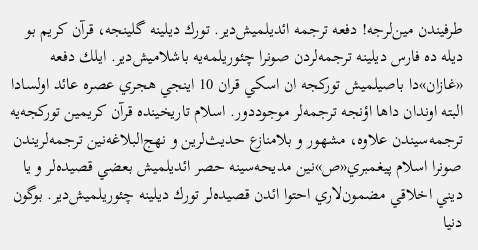طرفيندن مين‌لرجه! دفعه ترجمه ائديلميش‌دير. تورك ديلينه گلينجه، قرآن كريم بو ديله ده فارس ديلينه ترجمه‌لردن صونرا چئوريلمه‌يه باشلاميش‌دير. ايلك دفعه «غازان»دا باصيلميش توركجه ان اسكي قران 10 اينجي هجري عصره عائد اولسادا البته اوندان داها اؤنجه ترجمه‌لر موجوددور. اسلام تاريخينده قرآن كريمين توركجه‌يه ترجمه‌سيندن علاوه، مشهور و بلامنازع حديث‌لرين و نهج‌البلاغه‌نين ترجمه‌لريندن صونرا اسلام پيغمبري«ص»نين مديحه‌سينه حصر ائديلميش بعضي قصيده‌لر و يا ديني اخلاقي مضمون‌لاري احتوا ائدن قصيده‌لر تورك ديلينه چئوريلميش‌دير. بوگون دنيا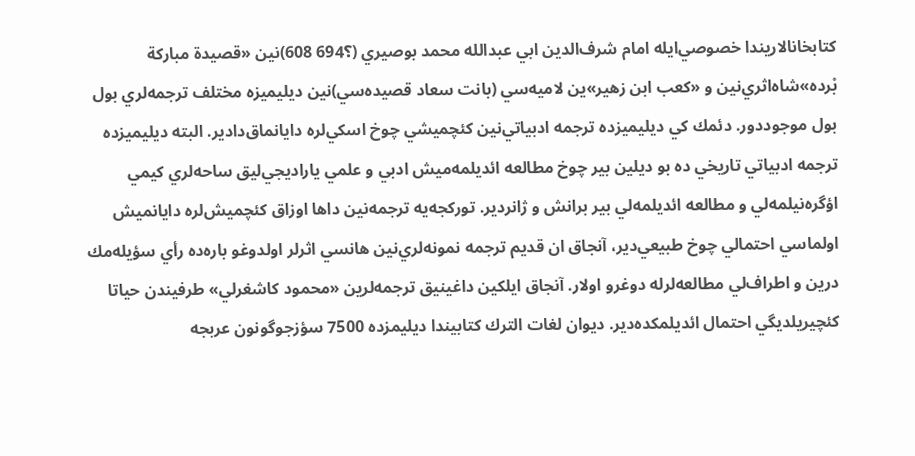كتابخانالاريندا خصوصي‌ايله امام شرف‌الدين ابي عبدالله محمد بوصيري‌ (؟694 608)نين «قصيدة‌ مباركة بْرده»شاه‌اثري‌نين و «كعب ابن زهير»ين لاميه‌سي (بانت سعاد قصيده‌سي)نين ديليميزه مختلف ترجمه‌لري بول بول موجوددور. دئمك كي ديليميزده ترجمه ادبياتي‌نين كئچميشي چوخ اسكي‌لره دايانماق‌دادير. البته ديليميزده ترجمه ادبياتي تاريخي ده بو ديلين بير چوخ مطالعه ائديلمه‌ميش ادبي و علمي ياراديجي‌ليق ساحه‌لري كيمي اؤگره‌نيلمه‌لي و مطالعه ائديلمه‌لي بير برانش و ژانردير. توركجه‌يه ترجمه‌نين داها اوزاق كئچميش‌لره دايانميش اولماسي احتمالي چوخ طبيعي‌دير، آنجاق ان قديم ترجمه نمونه‌لري‌نين هانسي اثرلر اولدوغو باره‌ده رأي سؤيله‌مك درين و اطراف‌لي مطالعه‌لرله دوغرو اولار. آنجاق ايلكين داغينيق ترجمه‌لرين «محمود كاشغرلي» طرفيندن حياتا كئچيريلديگي احتمال ائديلمكده‌دير. ديوان لغات الترك كتابيندا ديليمزده 7500 سؤزجوگونون عربجه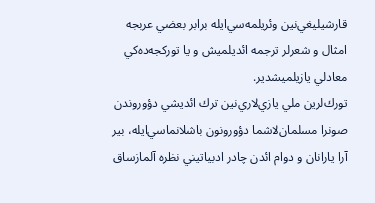قارشيليغي‌نين وئريلمه‌سي‌ايله برابر بعضي عربجه امثال و شعرلر ترجمه ائديلميش و يا توركجه‌ده‌كي معادلي يازيلميشدير.
تورك‌لرين ملي يازي‌لاري‌نين ترك ائديشي دؤوروندن صونرا مسلمان‌لاشما دؤورونون باشلانماسي‌ايله، بير آرا يارانان و دوام ائدن چادر ادبياتيني نظره آلمازساق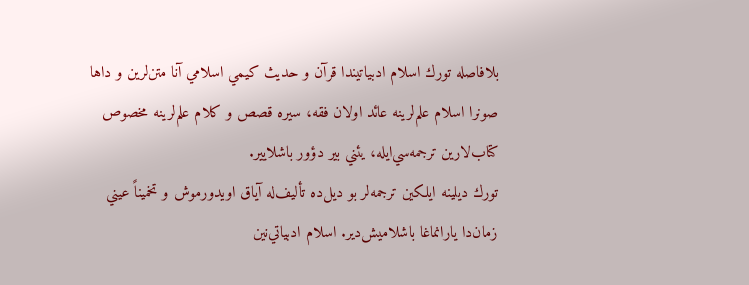بلافاصله تورك اسلام ادبياتيندا قرآن و حديث كيمي اسلامي آنا متن‌لرين و داها صونرا اسلام علم‌لرينه عائد اولان فقه، سيره قصص و كلام علم‌لرينه مخصوص كتاب‌لارين ترجمه‌سي‌ايله، يئني بير دؤور باشلايير.
تورك ديلينه ايلكين ترجمه‌لر بو ديل‌ده تأليف‌له آياق اويدورموش و تخميناً عيني زمان‌دا يارانماغا باشلاميش‌دير. اسلام ادبياتي‌نين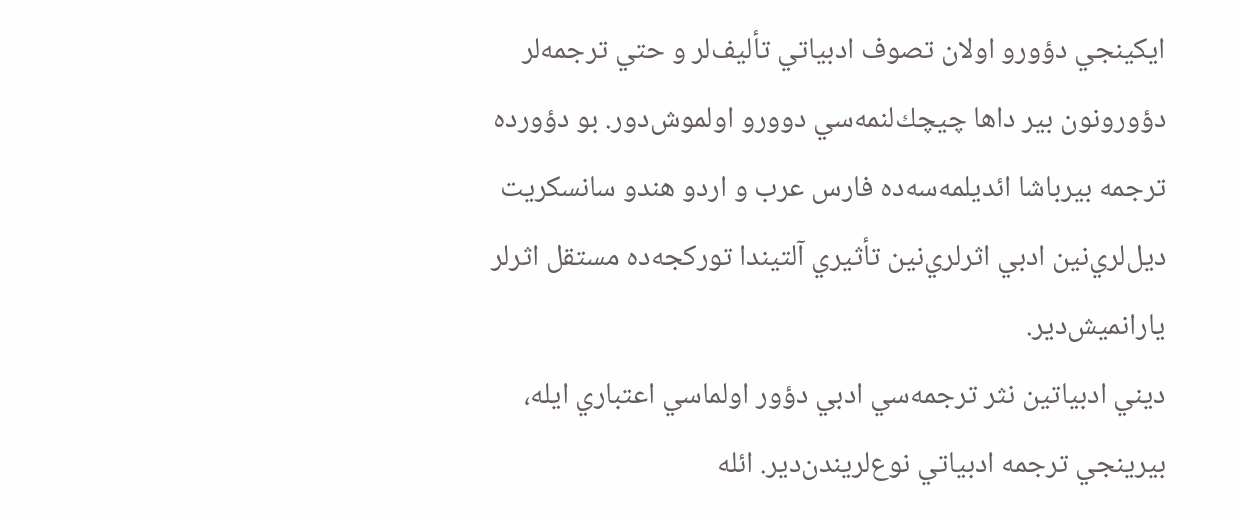ايكينجي دؤورو اولان تصوف ادبياتي تأليف‌لر و حتي ترجمه‌لر دؤورونون بير داها چيچك‌لنمه‌سي دوورو اولموش‌دور. بو دؤورده ترجمه بيرباشا ائديلمه‌سه‌ده فارس عرب و اردو هندو سانسكريت ديل‌لري‌نين ادبي اثرلري‌نين تأثيري آلتيندا توركجه‌ده مستقل اثرلر يارانميش‌دير.
ديني ادبياتين نثر ترجمه‌سي ادبي دؤور اولماسي اعتباري ايله، بيرينجي ترجمه ادبياتي نوع‌لريندن‌دير. ائله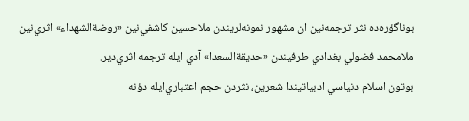بوناگؤره‌ده نثر ترجمه‌نين ان مشهور نمونه‌لريندن ملاحسين كاشفي‌نين «روضة‌الشهداء» اثري‌نين ملامحمد فضولي بغدادي‌ طرفيندن «حديقة‌السعدا» آدي ايله ترجمه اثري‌دير.
بوتون اسلام دنياسي ادبياتيندا شعرين، نثردن حجم‌ اعتباري‌ايله دؤنه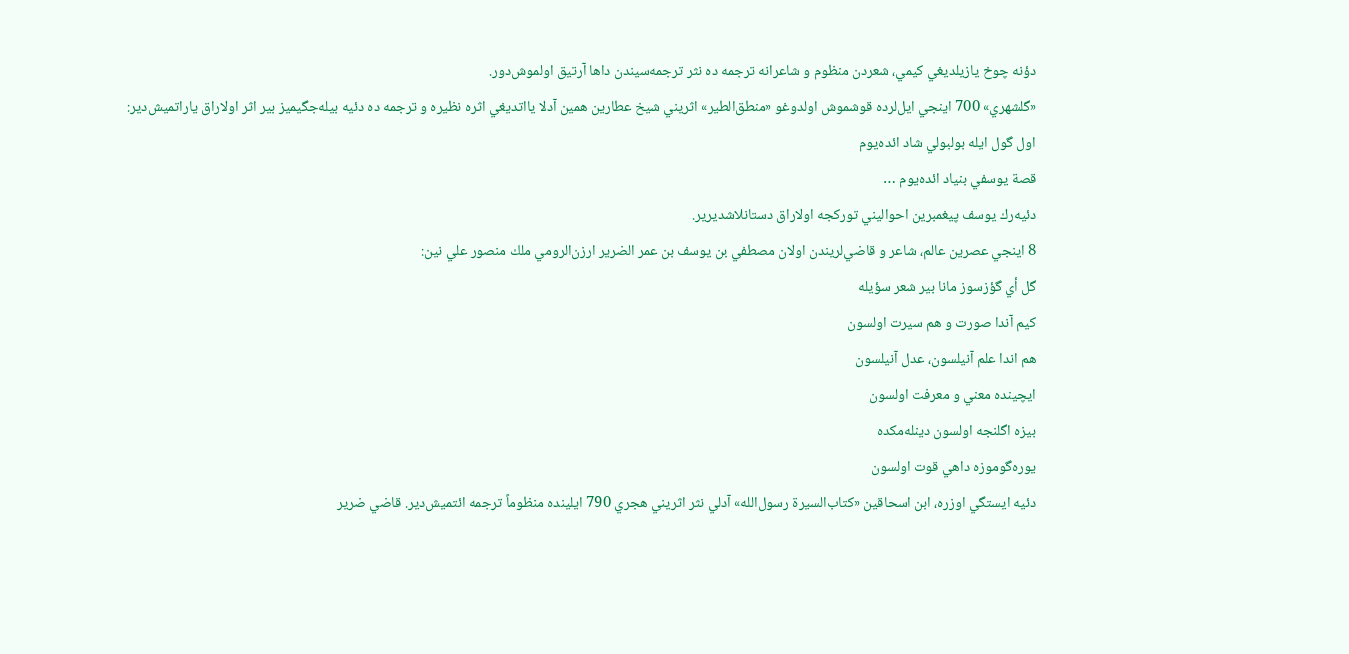دؤنه چوخ يازيلديغي كيمي، شعردن منظوم و شاعرانه ترجمه‌ ده نثر ترجمه‌سيندن داها آرتيق اولموش‌دور.
«گلشهري» 700 اينجي ايل‌لرده قوشموش اولدوغو «منطق‌الطير» اثريني شيخ عطارين همين آدلا يااتديغي اثره نظيره و ترجمه ده دئيه بيله‌جگيميز بير اثر اولاراق ياراتميش‌دير:
اول گول ايله بولبولي شاد ائده‌يوم
قصة يوسفي بنياد ائده‌يوم …
دئيه‌رك يوسف پيغمبرين احواليني توركجه اولاراق دستانلاشديرير.
8 اينجي عصرين عالم، شاعر و قاضي‌لريندن اولان مصطفي بن يوسف بن عمر الضرير ارزن‌الرومي ملك منصور علي نين:
گل أي گؤزسوز مانا بير شعر سؤيله
كيم آندا صورت و هم سيرت اولسون
هم اندا علم آنيلسون، عدل آنيلسون
ايچينده معني و معرفت اولسون
بيزه اگلنجه اولسون دينله‌مكده
يوره‌گوموزه داهي قوت اولسون
دئيه ايستگي اوزره، ابن اسحاقين «كتاب‌السيرة رسول‌الله» آدلي نثر اثريني هجري 790 ايلينده منظوماً ترجمه ائتميش‌دير. قاضي ضرير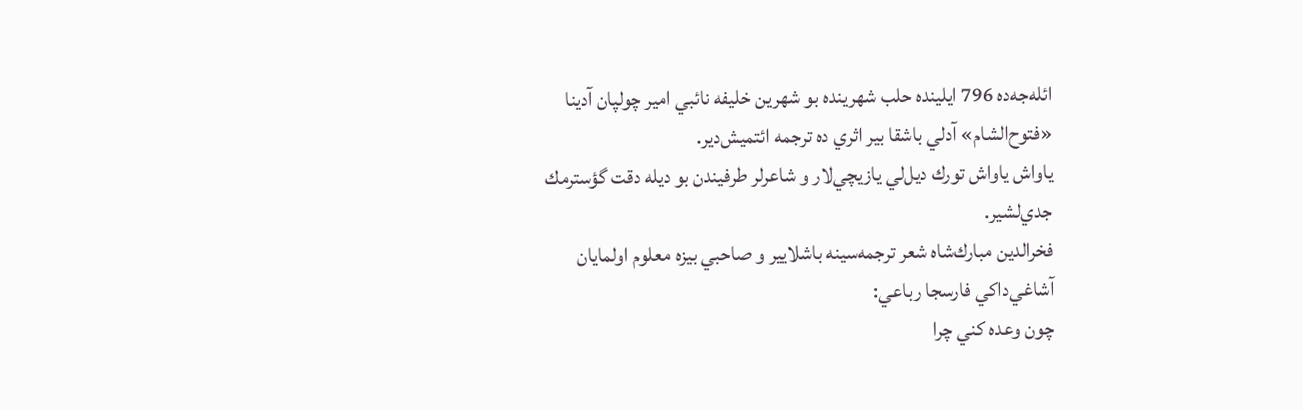ائله‌جه‌ده 796 ايلينده حلب شهرينده بو شهرين خليفه نائبي امير چولپان آدينا «فتوح‌الشام» آدلي باشقا بير اثري ده ترجمه ائتميش‌دير.
ياواش ياواش تورك ديل‌لي يازيچي‌لار و شاعرلر طرفيندن بو ديله دقت گؤسترمك جدي‌لشير.
فخرالدين مبارك‌شاه شعر ترجمه‌سينه باشلايير و صاحبي بيزه معلوم اولمايان آشاغي‌داكي فارسجا رباعي:
چون وعده كني چرا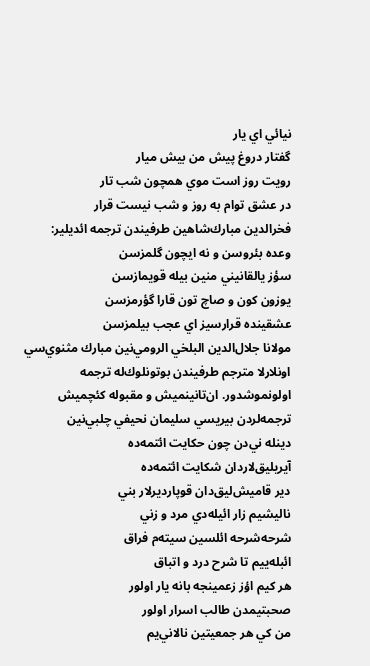نيائي اي يار
گفتار دروغ پيش من بيش ميار
رويت روز است موي همچون شب تار
در عشق توام به روز و شب نيست قرار
فخرالدين مبارك‌شاهين طرفيندن ترجمه ائديلير:
وعده بئروسن و نه ايچون گلمزسن
سؤز يالقانيني منين بيله قويمازسن
يوزون كون و صاچ تون قارا گؤرمزسن
عشقينده قرارسيز اي عجب بيلمزسن
مولانا جلال‌الدين البلخي الرومي‌نين مبارك مثنوي‌سي اونلارلا مترجم طرفيندن بوتونلوك‌له ترجمه اولونموشدور. ان‌تانينميش و مقبوله كئچميش ترجمه‌لردن بيريسي سليمان نحيفي چلبي‌نين
دينله ني‌دن چون حكايت ائتمه‌ده
آيريليق‌لاردان شكايت ائتمه‌ده
دير قاميش‌ليق‌دان قوپارديرلار بني
ناليشيم زار ائيله‌دي مرد و زني
شرحه‌شرحه ائلسين سيته‌م فراق
ائبله‌ييم تا شرح درد و اتباق
هر كيم اؤز زعمينجه بانه يار اولور
صحبتيمدن طالب اسرار اولور
من كي هر جمعيتين نالاني‌يم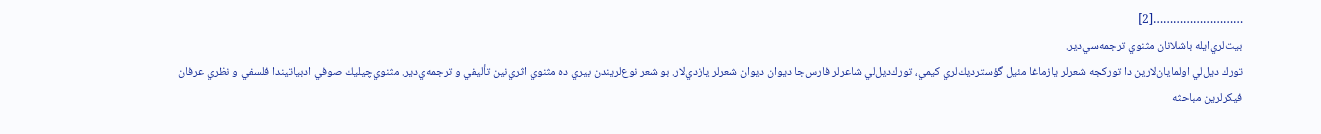………………………[2]
بيت‌لري‌ايله باشلانان مثنوي ترجمه‌سي‌دير.
تورك ديل‌لي اولمايان‌لارين‌ دا توركجه شعرلر يازماغا مئيل گؤسترديك‌لري كيمي، تورك‌ديل‌لي شاعرلر فارس‌جا ديوان ديوان شعرلر يازدي‌لار. بو شعر نوع‌لريندن بيري‌ ده مثنوي اثري‌نين تأليفي و ترجمه‌ي‌دير. مثنوي‌چيليك صوفي ادبياتيندا فلسفي و نظري عرفان فيكرلرين مباحثه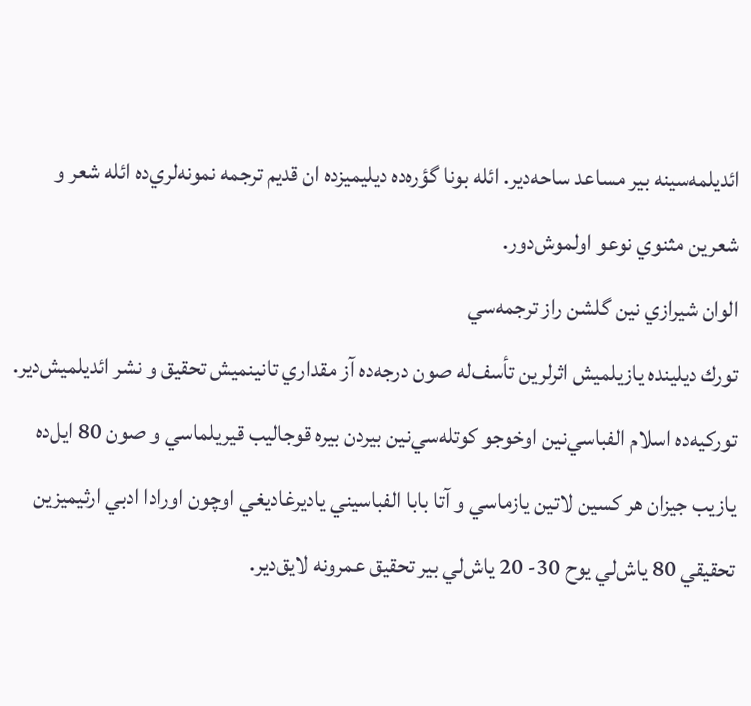ائديلمه‌سينه بير مساعد ساحه‌دير. ائله بونا گؤره‌ده ديليميزده ان قديم ترجمه نمونه‌لري‌ده ائله شعر و شعرين مثنوي نوعو اولموش‌دور.
الوان شيرازي نين گلشن راز ترجمه‌سي
تورك ديلينده يازيلميش اثرلرين تأسف‌له صون درجه‌ده آز مقداري تانينميش تحقيق و نشر ائديلميش‌دير. توركيه‌ده اسلام الفباسي‌نين اوخوجو كوتله‌سي‌نين بيردن بيره قوجاليب قيريلماسي و صون 80 ايل‌ده يازيب جيزان هر كسين لاتين يازماسي و آتا بابا الفباسيني ياديرغاديغي اوچون اورادا ادبي ارثيميزين تحقيقي 80 ياش‌لي يوح 30- 20 ياش‌لي‌ بير تحقيق عمرونه لايق‌دير.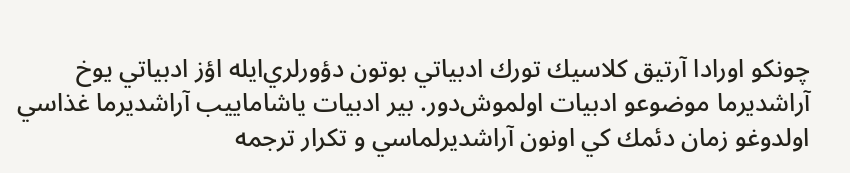چونكو اورادا آرتيق كلاسيك تورك ادبياتي بوتون دؤورلري‌ايله اؤز ادبياتي يوخ آراشديرما موضوعو ادبيات اولموش‌دور. بير ادبيات ياشاماييب آراشديرما غذاسي اولدوغو زمان دئمك كي اونون آراشديرلماسي و تكرار ترجمه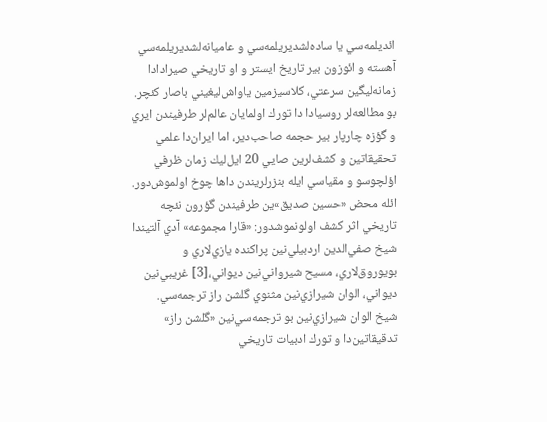ائديلمه‌سي يا ساده‌لشديريلمه‌سي و عاميانه‌لشديريلمه‌سي آهسته و ائوزون بير تاريخ ايستر و او تاريخي صيرادادا زمانه‌ليگين سرعتي، كلاسيزمين ياواش‌ليغيني باصار كئچر.
بو مطالعه‌لر روسيادا دا تورك اولمايان عالم‌لر طرفيندن ايري و گؤزه چارپار بير حجمه صاحب‌دير، اما ايران‌دا علمي تحقيقاتين و كشف‌لرين صايي 20 ايل‌ليك زمان ظرفي اؤلچوسو و مقياسي ايله بنزرلريندن داها چوخ اولموش‌دور.
ائله محض «حسين صديق»ين طرفيندن گؤرون نئچه تاريخي اثر كشف اولونموشدور: «قارا مجموعه» آدي آلتيندا شيخ صفي‌الدين اردبيلي‌نين پراكنده يازي‌لاري و بويوروق‌لاري، مسيح شيرواني‌نين ديواني،[3] غريبي‌نين ديواني، الوان شيرازي‌نين مثنوي گلشن راز ترجمه‌سي.
شيخ الوان شيرازي‌نين بو ترجمه‌سي‌نين «گلشن راز» تدقيقاتين‌دا و تورك ادبيات تاريخي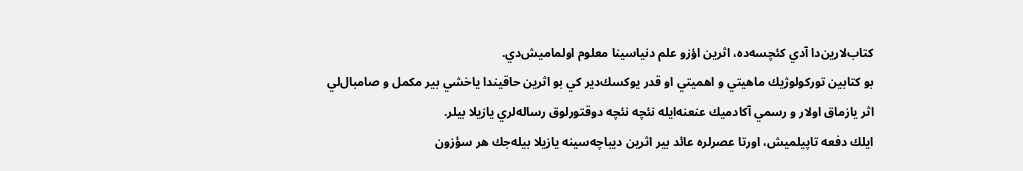كتاب‌لارين‌دا آدي كئچسه‌ده، اثرين اؤزو علم دنياسينا معلوم اولماميش‌دي.
بو كتابين توركولوژيك ماهيتي و اهميتي او قدر يوكسك‌دير كي بو اثرين حاقيندا ياخشي بير مكمل و صامبال‌لي اثر يازماق اولار و رسمي آكادميك عنعنه‌‌ايله نئچه نئچه دوقتورلوق رساله‌لري يازيلا بيلر.
ايلك دفعه تاپيلميش، اورتا عصرلره عائد بير اثرين ديباچه‌سينه يازيلا بيله‌جك هر سؤزون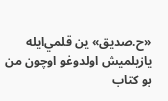«ح.صديق» ين قلمي‌ايله يازيلميش اولدوغو اوچون من بو كتاب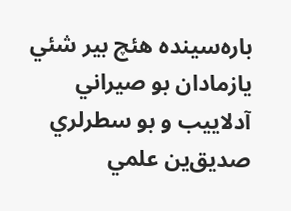باره‌سينده هئچ بير شئي يازمادان بو صيراني آدلاييب و بو سطرلري صديق‌ين علمي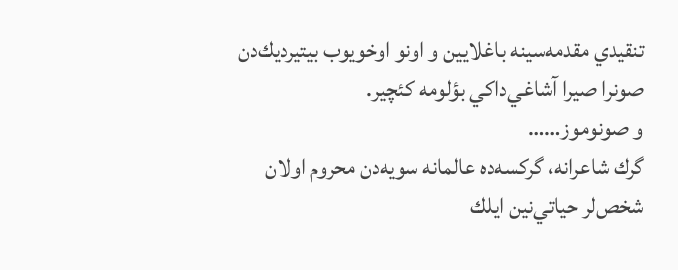تنقيدي مقدمه‌سينه باغلايين و اونو اوخويوب بيتيرديك‌دن صونرا صيرا آشاغي‌داكي بؤلومه كئچير.
و صونوموز……
گرك شاعرانه، گركسه‌ده عالمانه سويه‌دن محروم اولان شخص‌لر حياتي‌نين ايلك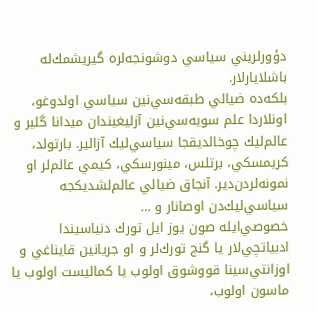دؤورلريني سياسي دوشونجه‌لره گيريشمك‌له باشلايارلار.
بلكه‌ده ضيالي طبقه‌سي‌نين سياسي اولدوغو، اونلاردا علم سويه‌سي‌نين آزليغيندان ميدانا گلير و عالم‌ليك چوخالديقجا سياسي‌ليك آزالير. بارتولد، كريمسكي، برتلس، مينورسكي، كيمي عالم‌لر او نمونه‌لردن‌دير. آنجاق ضيالي عالم‌لشديكجه سياسي‌ليك‌دن اوصانار و …
خصوصي‌ايله صون يوز ايل تورك دنياسيندا ادبياتچي‌لار يا گنج تورك‌لر و او جريانين قايناغي و اوزانتي‌سينا قووشوق اولوب يا كماليست اولوب يا ماسون اولوب،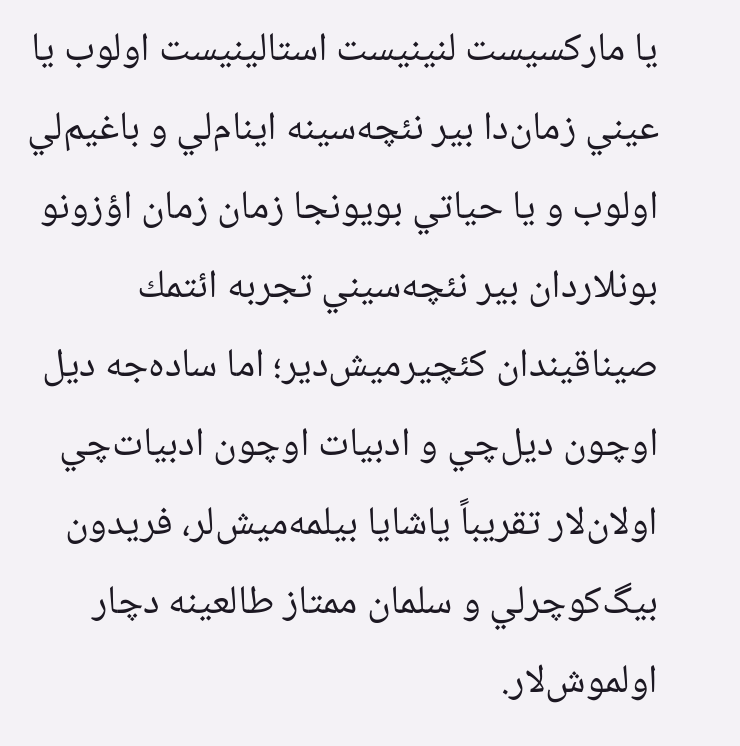يا ماركسيست لنينيست استالينيست اولوب يا عيني زمان‌دا بير نئچه‌سينه اينام‌لي و باغيم‌لي اولوب و يا حياتي بويونجا زمان زمان اؤزونو بونلاردان بير نئچه‌سيني تجربه ائتمك صيناقيندان كئچيرميش‌دير؛ اما ساده‌جه ديل اوچون ديل‌چي و ادبيات اوچون ادبيات‌چي اولان‌لار تقريباً ياشايا بيلمه‌ميش‌لر، فريدون بيگ‌كوچرلي و سلمان ممتاز طالعينه دچار اولموش‌لار.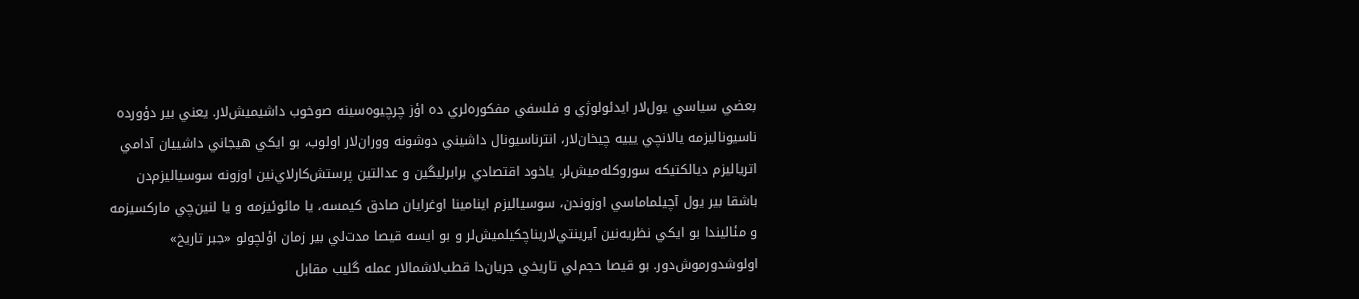بعضي سياسي يول‌لار ايدئولوژي و فلسفي مفكوره‌لري ده اؤز چرچيوه‌سينه صوخوب داشيميش‌لار. يعني بير دؤورده ناسيوناليزمه يالانچي يييه چيخان‌لار، انترناسيونال داشيني دوشونه ووران‌لار اولوب، بو ايكي هيجاني داشييان آدامي اترياليزم ديالكتيكه سوروكله‌ميش‌لر. ياخود اقتصادي برابرليگين و عدالتين پرستش‌كارلاي‌نين اوزونه سوسياليزم‌دن باشقا بير يول آچيلماماسي اوزوندن، سوسياليزم اينامينا اوغرايان صادق كيمسه، يا مائوئيزمه و يا لنين‌چي ماركسيزمه و مئاليندا بو ايكي نظريه‌نين آيرينتي‌لاريناچكيلميش‌لر و بو ايسه قيصا مدت‌لي بير زمان اؤلچولو «جبر تاريخ» اولوشدورموش‌دور. بو قيصا حجم‌لي تاريخي جريان‌دا قطب‌لاشمالار عمله گليب مقابل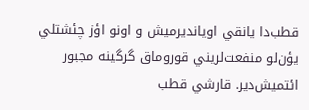قطب‌دا يانقي اويانديرميش و اونو اؤز چئشتلي يؤن‌لو منفعت‌لريني قوروماق گرگينه مجبور ائتميش‌دير. قارشي قطب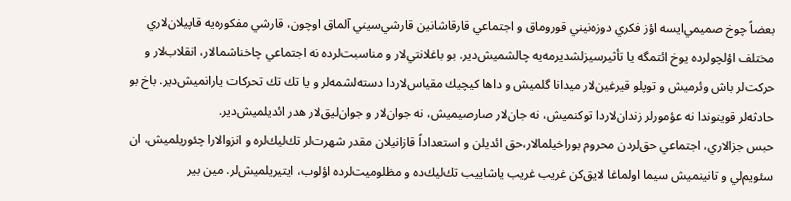بعضاً چوخ صميمي‌ايسه اؤز فكري دوزه‌نيني قوروماق و اجتماعي قارقاشانين قارشي‌سيني آلماق اوچون، قارشي مفكوره‌يه قاپيلان‌لاري مختلف اؤلچولرده يوخ ائتمگه يا تأثيرسيزلشديرمه‌يه چالشميش‌دير. بو باغلانتي‌لار و مناسبت‌لرده نه اجتماعي چاخناشمالار، انقلاب‌لار و حركت‌لر باش وئرميش و توپلو قيرغين‌لار ميدانا گلميش و داها كيچيك مقياس‌لاردا دسته‌لشمه‌لر و يا تك تك تحركات يارانميش‌دير. باخ بو حادثه‌لر قوينوندا نه عؤمورلر زندان‌لاردا توكنميش، نه جان‌لار صارصيميش، نه جوان‌لار و جوان‌ليق‌لار هدر ائديلميش‌دير.
حبس جزالاري، اجتماعي حق‌لردن محروم بوراخيلمالار،‌حق ائديلن و استعداداً قازانيلان مقدر شهرت‌لر تك‌ليك‌لره و انزوالارا چئوريلميش، ان سئويم‌لي و تانينميش سيما اولماغا لايق‌كن غريب غريب ياشاييب تك‌ليك‌ده و مظلوميت‌لرده اؤلوب، ايتيريلميش‌لر. مين بير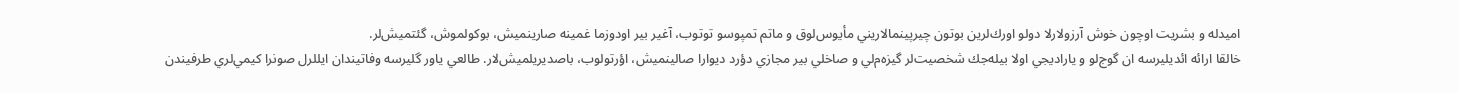اميدله و بشريت اوچون خوش آرزولارلا دولو اورك‌لرين بوتون چيرپينمالاريني مأيوس‌لوق و ماتم تمپوسو توتوب، آغير بير اودوزما غمينه صارينميش، بوكولموش، گئتميش‌لر.
خالقا ارائه ائديليرسه ان گوج‌لو و ياراديجي اولا بيله‌جك شخصيت‌لر گيزه‌م‌لي و صاخلي بير مجازي دؤرد ديوارا صالينميش، اؤرتولوب، باصديريلميش‌لار. طالعي ياور گليرسه وفاتيندان ايللرل صونرا كيمي‌لري طرفيندن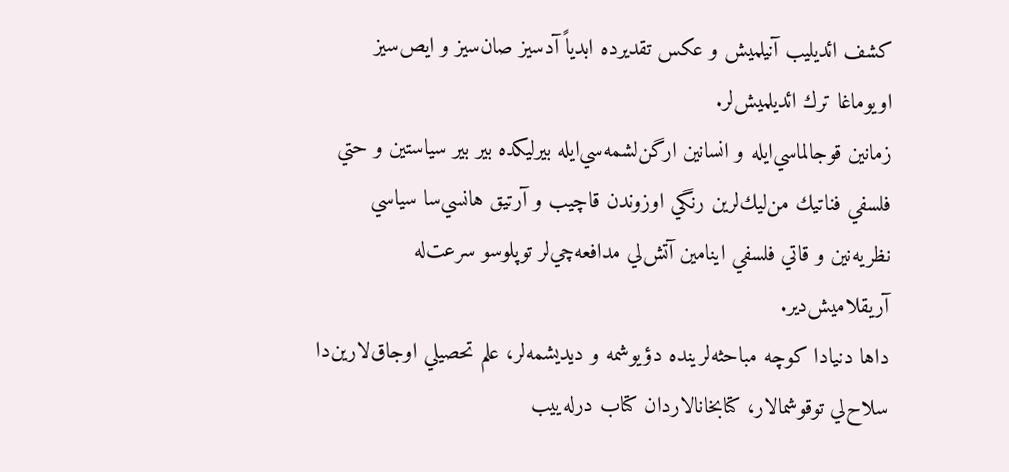كشف ائديليب آنيلميش و عكس تقديرده ابدياً آدسيز صان‌سيز و ايص‌سيز اويوماغا ترك ائديلميش‌لر.
زمانين قوجالماسي‌ايله و انسانين ارگن‌لشمه‌سي‌ايله بيرليكده بير بير سياستين و حتي فلسفي فناتيك من‌ليك‌لرين رنگي اوزوندن قاچيب و آرتيق هانسي‌سا سياسي نظريه‌نين و قاتي فلسفي اينامين آتش‌لي مدافعه‌چي‌لر توپلوسو سرعت‌له آريقلاميش‌دير.
داها دنيادا كوچه مباحثه‌لرينده دؤيوشمه و ديديشمه‌لر، علم تحصيلي اوجاق‌لارين‌دا سلاح‌لي توقوشمالار، كتابخانالاردان كتاب‌ درله‌ييب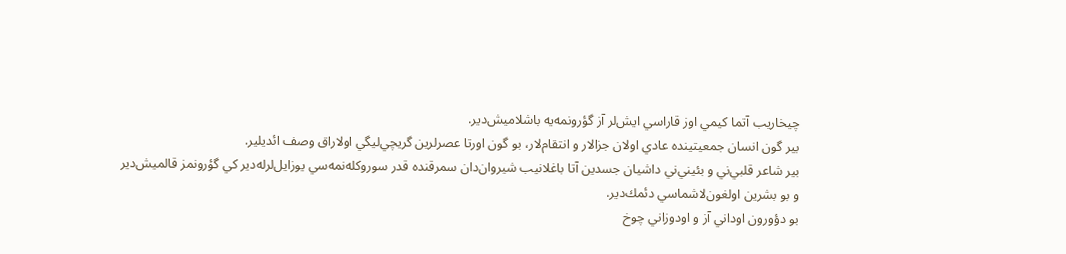چيخاريب آتما كيمي اوز قاراسي ايش‌لر آز گؤرونمه‌يه باشلاميش‌دير.
بير گون انسان جمعيتينده عادي اولان جزالار و انتقام‌لار، بو گون اورتا عصرلرين گريچي‌ليگي اولاراق وصف ائديلير.
بير شاعر قلبي‌ني و بئيني‌ني داشيان جسدين آتا باغلانيب شيروان‌دان سمرقنده قدر سوروكله‌نمه‌سي يوزايل‌لرله‌دير كي گؤرونمز قالميش‌دير
و بو بشرين اولغون‌لاشماسي دئمك‌دير.
بو دؤورون اوداني آز و اودوزاني چوخ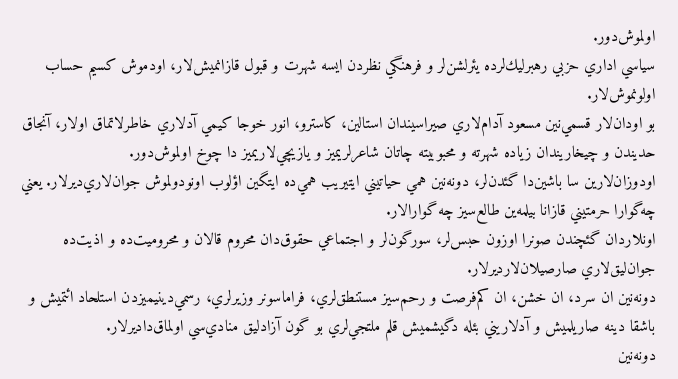اولموش‌دور.
سياسي اداري حزبي رهبرليك‌لرده يئرلشن‌لر و فرهنگي نظردن ايسه شهرت و قبول قازانميش‌لار، اودموش كسيم حساب اولونموش‌لار.
بو اودان‌لار قسمي‌نين مسعود آدام‌لاري صيراسيندان استالين، كاسترو، انور خوجا كيمي آدلاري خاطرلاتماق اولار، آنجاق حديندن و چيخاريندان زياده شهرته و محبوبيته چاتان شاعرلريميز و يازيچي‌لاريميز دا چوخ اولموش‌دور.
اودوزان‌لارين سا باشين‌دا گئدن‌لر، دونه‌نين همي حياتيني ايتيريب همي‌ده ايتگين اؤلوب اونودولموش جوان‌لاري‌ديرلار. يعني چه‌گوارا حرمتيني قازانا بيلمه‌ين طالع‌سيز چه گوارالار.
اونلاردان گئچندن صونرا اوزون حبس‌لر، سورگون‌لر و اجتماعي حقوق‌دان محروم قالان و محروميت‌ده و اذيت‌ده جوان‌ليق‌لاري صارصيلان‌لارديرلار.
دونه‌نين ان سرد، ان خشن، ان كم‌فرصت و رحم‌سيز مستنطق‌لري، فراماسونر وزيرلري، رسمي‌دينيميزدن استلحاد ائتميش و باشقا دينه صاريلميش و آدلاريني بئله دگيشميش قلم ملتجي‌لري بو گون آزادليق منادي‌سي اولماق‌داديرلار.
دونه‌نين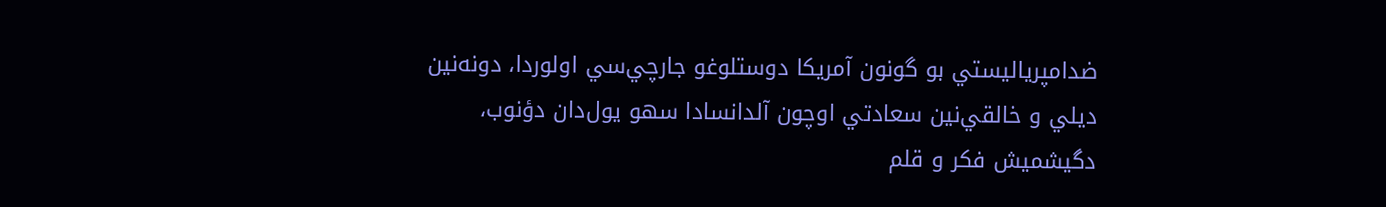ضدامپرياليستي بو گونون آمريكا دوستلوغو جارچي‌سي اولوردا، دونه‌نين ديلي و خالقي‌نين سعادتي اوچون آلدانسادا سهو يول‌دان دؤنوب، دگيشميش فكر و قلم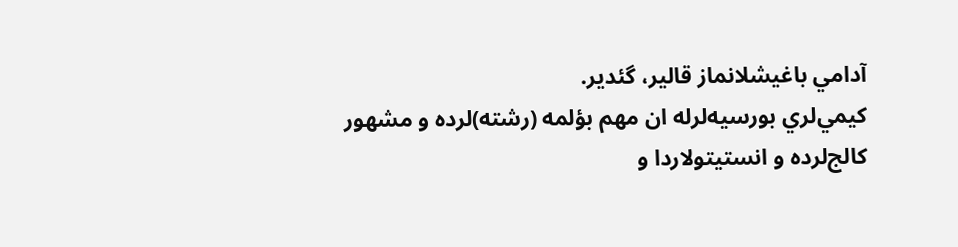آدامي باغيشلانماز قالير، گئدير.
كيمي‌لري بورسيه‌لرله ان مهم بؤلمه (رشته)لرده و مشهور كالج‌لرده و انستيتولاردا و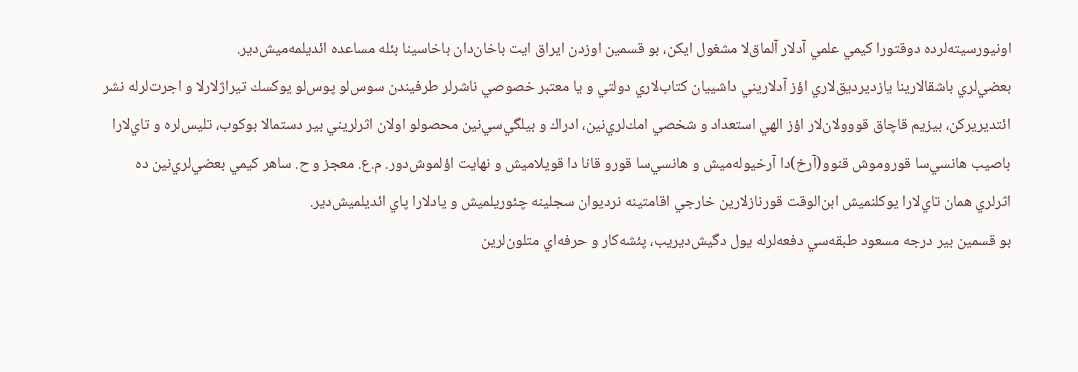اونيورسيته‌لرده دوقتورا كيمي علمي آدلار آلماق‌لا مشغول ايكن، بو قسمين اوزدن ايراق ايت باخان‌دان باخاسينا بئله مساعده ائديلمه‌ميش‌دير.
بعضي‌لري باشقالارينا يازديرديق‌لاري اؤز آدلاريني داشييان كتاب‌لاري دولتي و يا معتبر خصوصي ناشرلر طرفيندن سوس‌لو پوس‌لو يوكسك تيراژلارلا و اجرت‌لرله نشر ائتديريركن، بيزيم قاچاق قووولان‌لار اؤز الهي استعداد و شخصي امك‌لري‌نين، ادراك و بيلگي‌سي‌نين محصولو اولان اثرلريني بير دستمالا بوكوب، تليس‌لره و تاي‌لارا باصيب هانسي‌سا قوروموش قنوو(آرخ)دا آرخيوله‌ميش و هانسي‌سا قورو قانا دا قويلاميش و نهايت اؤلموش‌دور. م.ع. معجز و ح. ساهر كيمي بعضي‌لري‌نين‌ ده اثرلري همان تاي‌لارا يوكلنميش ابن‌الوقت قورنازلارين خارجي اقامتينه نرديوان سجلينه چئوريلميش و يادلارا پاي ائديلميش‌دير.
بو قسمين بير درجه مسعود طبقه‌سي دفعه‌لرله يول دگيش‌ديريب، پئشه‌كار و حرفه‌اي متلون‌لرين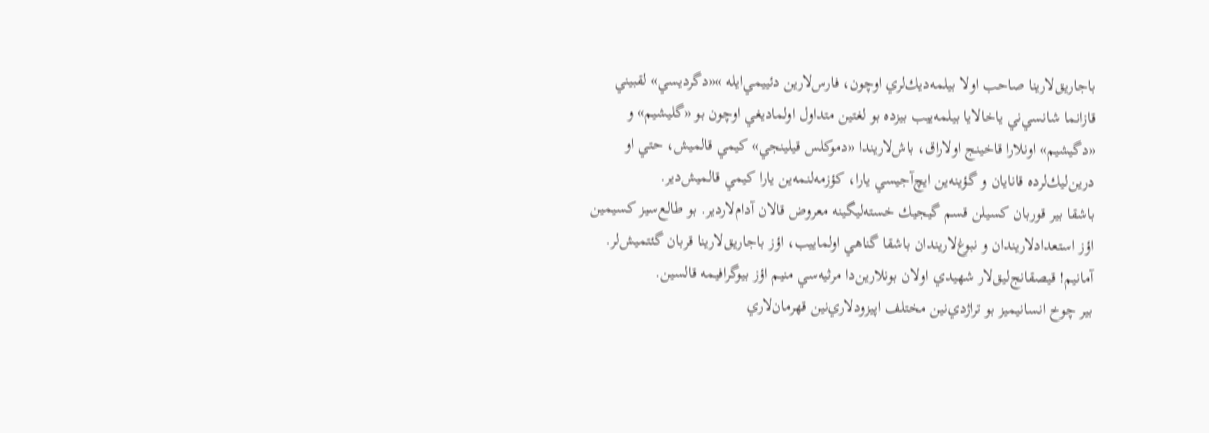باجاريق‌لارينا صاحب اولا بيلمه‌ديك‌لري اوچون، فارس‌لارين دئييمي‌ايله »«دگرديسي» لقبيني قازانما شانسي‌ني ياخالايا بيلمه‌ييب بيزده بو لغتين متداول اولماديغي اوچون بو «گليشيم» و «دگيشيم» اونلارا قاخينج اولاراق، باش‌لاريندا «دموكلس قيلينجي» كيمي قالميش، حتي او درين‌ليك‌لرده قانايان و گؤينه‌ين ايچ‌آجيسي يارا، كؤزمه‌لنمه‌ين يارا كيمي قالميش‌دير.
باشقا بير قوربان كسيلن قسم گيجيك خسته‌ليگينه معروض قالان آدام‌لاردير. بو طالع‌سيز كسيمين اؤز استعدادلاريندان و نبوغ‌لاريندان باشقا گناهي اولماييب، اؤز باجاريق‌لارينا قربان گئتميش‌لر.
آمانيم! قيصقانج‌ليق‌لار شهيدي اولان بونلارين‌دا مرثيه‌سي منيم اؤز بيوگرافيمه قالسين.
بير چوخ انسانيميز بو تراژدي‌نين مختلف اپيزودلاري‌نين قهرمان‌لاري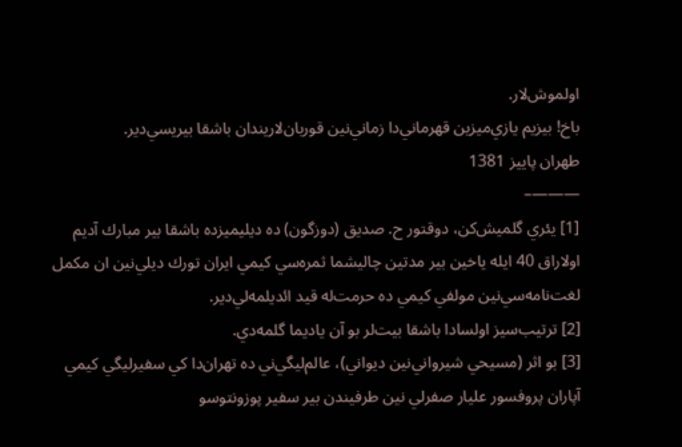اولموش‌لار.
باخ! بيزيم يازي‌ميزين قهرماني‌دا زماني‌نين قوربان‌لاريندان باشقا بيريسي‌دير.
طهران پاييز 1381
———–
[1] يئري گلميش‌كن، دوقتور ح. صديق (دوزگون) ده ديليميزده باشقا بير مبارك آديم اولاراق 40 ايله ياخين بير مدتين چاليشما ثمره‌سي كيمي ايران تورك ديلي‌نين ان مكمل لغت‌نامه‌سي‌نين مولفي كيمي ده حرمت‌له قيد ائديلمه‌لي‌دير.
[2] ترتيب‌سيز اولسادا باشقا بيت‌لر بو آن ياديما گلمه‌دي.
[3] بو اثر (مسيحي شيرواني‌نين ديواني)، عالم‌ليگي‌ني ده تهران‌دا كي سفيرليگي كيمي آپاران پروفسور عليار صفرلي نين طرفيندن بير سفير پوزونتوسو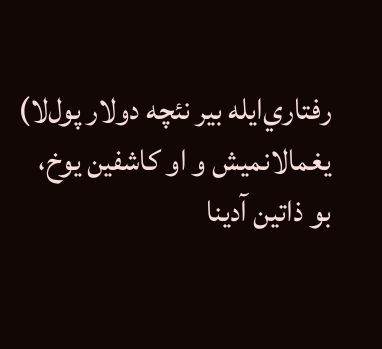رفتاري‌ايله بير نئچه دولار پول‌لا) يغمالانميش و او كاشفين يوخ، بو ذاتين آدينا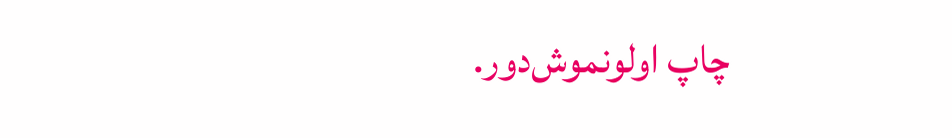چاپ اولونموش‌دور.